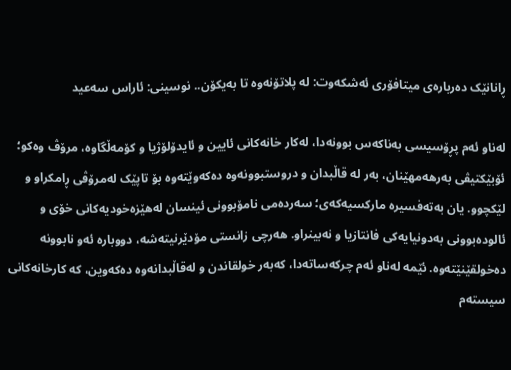ڕانانێک دەربارەی میتافۆری ئەشکەوت: لە پلاتۆنەوە تا بەیکۆن.. نوسینی: ئاراس سەعید

لەناو ئەم پڕۆسیسی بەناکەس بوونەدا، لەکار خانەکانی ئایین و ئایدۆلۆژیا و کۆمەڵگاوە، مرۆڤ وەکو؛ ئۆبێکتیڤی بەرهەمهێنان، بەر لە قاڵبدان و دروستبوونەوە دەکەوێتەوە بۆ تاپێک لەمرۆڤی ڕامکراو و لێکچوو. یان بەتەفسیرە مارکسیەکەی؛ سەردەمی نامۆبوونی ئینسان لەهێزەخودیەکانی خۆی و ئالودەبوونی بەدونیایەکی فانتازیا و نەبینراو. هەرچی زانستی مۆدێرنیتەشە، دووبارە ئەو نابوونە دەخولقێنێتەوە. ئێمە لەناو ئەم چرکەساتەدا، کەبەر خولقاندن و لەقاڵبدانەوە دەکەوین، کە کارخانەکانی سیستەم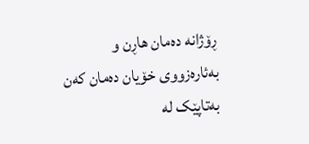ڕۆژانە دەمان هاڕن و بەئارەزووی خۆیان دەمان کەن بەتاپێک لە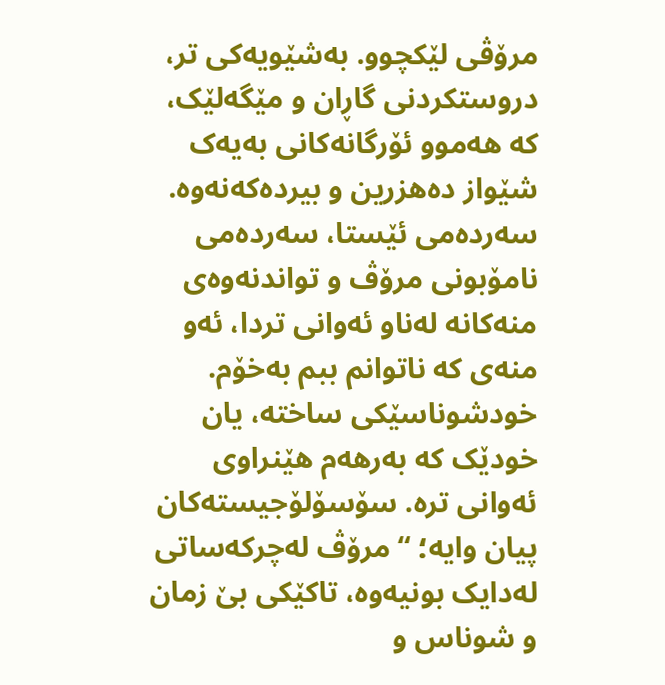مرۆڤی لێکچوو. بەشێویەکی تر، دروستکردنی گاڕان و مێگەلێک، کە هەموو ئۆرگانەکانی بەیەک شێواز دەهزرین و بیردەکەنەوە. سەردەمی ئێستا، سەردەمی نامۆبونی مرۆڤ و تواندنەوەی منەکانە لەناو ئەوانی تردا، ئەو منەی کە ناتوانم ببم بەخۆم. خودشوناسێکی ساختە، یان خودێک کە بەرهەم هێنراوی ئەوانی ترە. سۆسۆلۆجیستەکان پیان وایە؛ “مرۆڤ لەچرکەساتی لەدایک بونیەوە، تاکێکی بێ زمان و شوناس و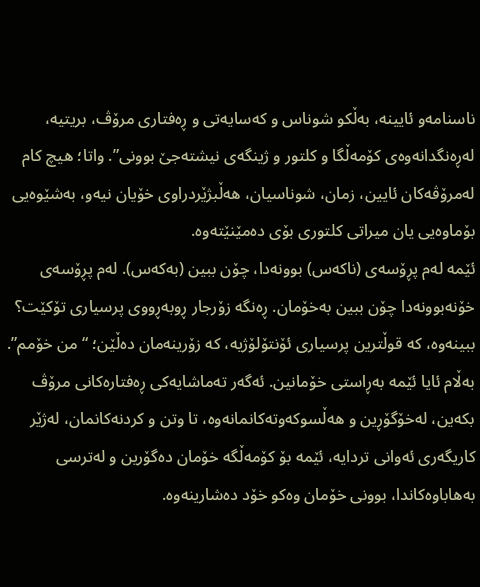ناسنامەو ئایینە، بەڵکو شوناس و کەسایەتی و ڕەفتاری مرۆڤ، بریتیە، لەڕەنگدانەوەی کۆمەڵگا و کلتور و ژینگەی نیشتەجێ بوونی”. واتا؛ هیچ کام لەمرۆڤەکان ئایین، زمان، شوناسیان، هەڵبژێردراوی خۆیان نیەو، بەشێوەیی بۆماوەیی یان میراتی کلتوری بۆی دەمێنێتەوە.
ئێمە لەم پڕۆسەی (ناکەس) بوونەدا، چۆن ببین (بەکەس). لەم پڕۆسەی خۆنەبوونەدا چۆن ببین بەخۆمان. ڕەنگە زۆرجار ڕوبەڕووی پرسیاری تۆکێت؟ ببینەوە، کە قوڵترین پرسیاری ئۆنتۆلۆژیە، کە زۆرینەمان دەڵێن؛ “من خۆمم”.
بەڵام ئایا ئێمە بەڕاستی خۆمانین. ئەگەر تەماشایەکی ڕەفتارەکانی مرۆڤ بکەین، لەخۆگۆڕین و هەڵسوکەوتەکانمانەوە، تا وتن و کردنەکانمان، لەژێر کاریگەری ئەوانی تردایە، ئێمە بۆ کۆمەڵگە خۆمان دەگۆرین و لەترسی بەهاباوەکاندا، بوونی خۆمان وەکو خۆد دەشارینەوە.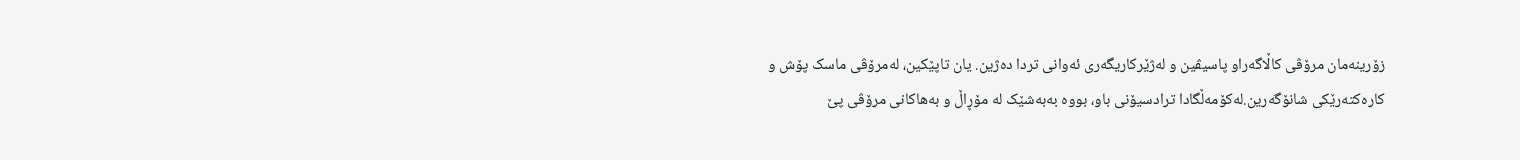زۆرینەمان مرۆڤی کاڵاگەراو پاسیڤین و لەژێرکاریگەری ئەوانی تردا دەژین. یان تاپێکین، لەمرۆڤی ماسک پۆش و کارەکتەرێکی شانۆگەرین.لەکۆمەڵگادا ترادسیۆنی باو، بووە بەبەشێک لە مۆڕاڵ و بەهاکانی مرۆڤی پێ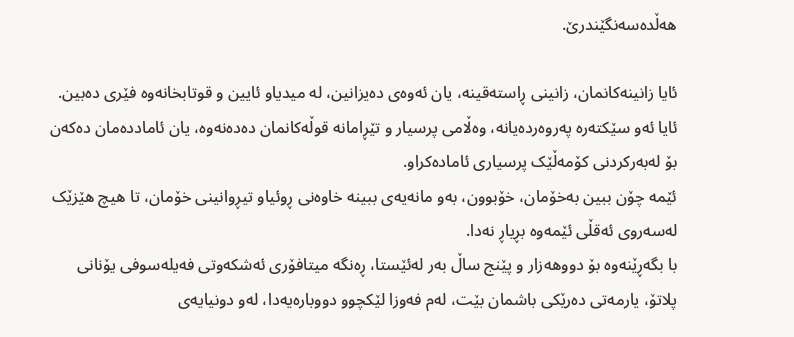هەڵدەسەنگێندرێ.

ئایا زانینەکانمان، زانینی ڕاستەقینە، یان ئەوەی دەیزانین، لە میدیاو ئایین و قوتابخانەوە فێری دەبین. ئایا ئەو سێکتەرە پەروەردەیانە، وەڵامی پرسیار و تێڕامانە قوڵەکانمان دەدەنەوە، یان ئاماددەمان دەکەن بۆ لەبەرکردنی کۆمەڵێک پرسیاری ئامادەکراو.
ئێمە چۆن ببین بەخۆمان، خۆبوون، بەو مانەیەی ببینە خاوەنی ڕوئیاو تیڕوانینی خۆمان، تا هیچ هێزێک لەسەروی ئەقڵی ئێمەوە بڕیاڕ نەدا.
با بگەڕێنەوە بۆ دووهەزار و پێنج ساڵ بەر لەئێستا، ڕەنگە میتافۆری ئەشکەوتی فەیلەسوفی یۆنانی پلاتۆ، یارمەتی دەرێکی باشمان بێت، لەم فەوزا لێکچوو دووبارەیەدا، لەو دونیایەی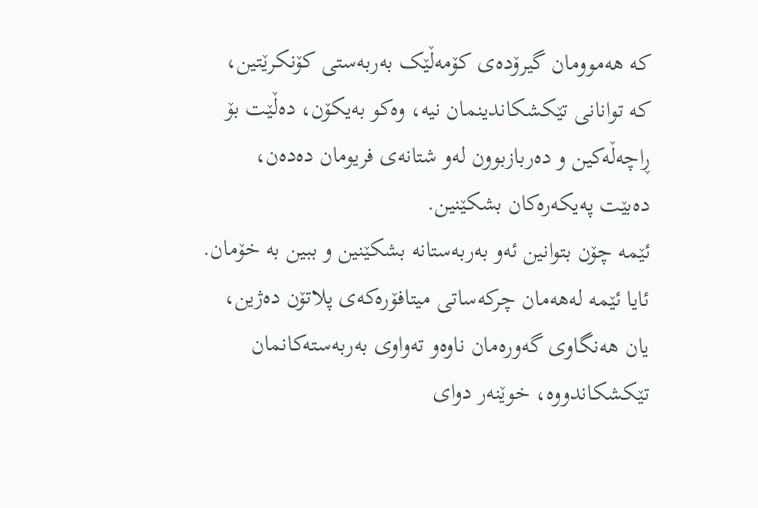کە هەموومان گیرۆدەی کۆمەڵێک بەربەستی کۆنکرێتین، کە توانانی تێکشکاندینمان نیە، وەکو بەیکۆن، دەڵێت بۆ ڕاچەڵەکین و دەربازبوون لەو شتانەی فریومان دەدەن، دەبێت پەیکەرەکان بشکێنین.
ئێمە چۆن بتوانین ئەو بەربەستانە بشکێنین و ببین بە خۆمان. ئایا ئێمە لەهەمان چرکەساتی میتافۆرەکەی پلاتۆن دەژین، یان هەنگاوی گەورەمان ناوەو تەواوی بەربەستەکانمان تێکشکاندووە، خوێنەر دوای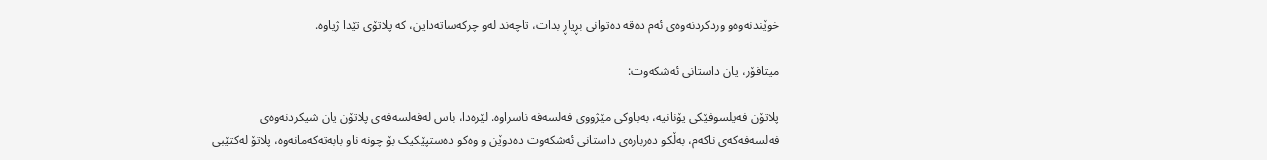خوێندنەوەو وردکردنەوەی ئەم دەقە دەتوانی بڕیاڕ بدات، تاچەند لەو چرکەساتەداین، کە پلاتۆی تێدا ژیاوە.

میتافۆر، یان داستانی ئەشکەوت:

پلاتۆن فەیلسوفێکی یۆنانیە، بەباوکی مێژووی فەلسەفە ناسراوە. لێرەدا، باس لەفەلسەفەی پلاتۆن یان شیکردنەوەی فەلسەفەکەی ناکەم، بەڵکو دەربارەی داستانی ئەشکەوت دەدوێن و وەکو دەستپێکیک بۆ چونە ناو بابەتەکەمانەوە، پلاتۆ لەکتێبی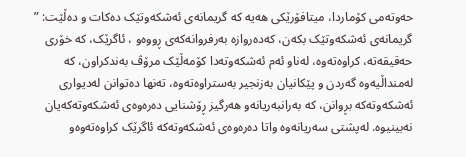حەوتەمی کۆماردا، میتافۆرێکی هەیە کە گریمانەی ئەشکەوتێک دەکات و دەڵێت: ” گریمانەی ئەشکەوتێک بکەن، کەدەروازە بەرفروانەکەی ڕووەو ، ئاگرێک، کە خۆری حەقیقەتە، کراوەتەوە، لەناو ئەم ئەشکەوتەدا کۆمەڵێک مرۆڤ بەندکراون، کە لەمنداڵیەوە گەردن و پێکانیان بەزنجیر بەستراوەتەوە، تەنها دەتوانن لەدیواری ئەشکەوتەکە بڕوانن، کە بەرانبەریانەو هەرگیز ڕۆشنایی دەرەوەی ئەشکەوتەکەیان نەبینیوە. لەپشتی سەریانەوە واتا دەرەوەی ئەشکەوتەکە ئاگرێک کراوەتەوەو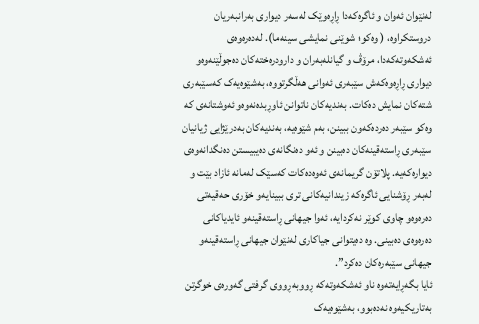لەنێوان ئەوان و ئاگرەکەدا ڕاڕەوێک لەسەر دیواری بەرانبەریان دروستکراوە، ( وەکو؛ شوێنی نمایشی سینەما). لەدەرەوەی ئەشکەوتەکەدا، مرۆڤ و گیانلەبەران و دارودرەختەکان دەجوڵێنەوەو دیواری ڕاڕەوەکەش سێبەری ئەوانی هەڵگرتووە، بەشێوەیەک کەسێبەری شتەکان نمایش دەکات. بەندیەکان ناتوانن ئاوڕبدەنەوەو ئەوشتانەی کە وەکو سێبەر دەردەکەون ببینن، بەم شێوەیە، بەندیەکان بەدرێژایی ژیانیان سێبەری ڕاستەقینەکان دەبینن و ئەو دەنگانەی دەیبیستن دەنگدانەوەی دیوارەکەیە. پلاتۆن گریمانەی ئەوەدەکات کەسێک لەمانە ئازاد بێت و لەبەر ڕۆشنایی ئاگرەکە زیندانیەکانی تری ببینایەو خۆری حەقیەتی دەرەوەو چاوی کوێر نەکردایە، ئەوا جیهانی ڕاستەقینەو ئایدیاکانی دەرەوەی دەبینی. وە دەیتوانی جیاکاری لەنێوان جیهانی ڕاستەقینەو جیهانی سێبەرەکان دەکرد”.
ئایا بگەڕایەتەوە ناو ئەشکەوتەکە ڕووبەڕووی گرفتی گەورەی خوگرتن بەتاریکیەوە نەدەبوو، بەشێوەیەک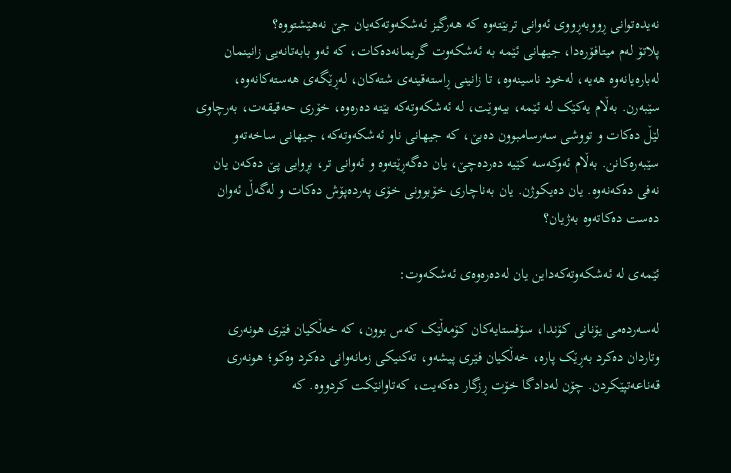نەیدەتوانی ڕووبەڕووی ئەوانی تربێتەوە کە هەرگیز ئەشکەوتەکەیان جێ نەهێشتووە؟
پلاتۆ لەم میتافۆرەدا، جیهانی ئێمە بە ئەشکەوت گریمانەدەکات، کە ئەو بابەتانەیی زانینمان لەبارەیانەوە هەیە، لەخود ناسینەوە، تا زانینی ڕاستەقینەی شتەکان، لەڕێگەی هەستەکانەوە، سێبەرن. بەڵام یەکێک لە ئێمە، بیەوێت، لە ئەشکەوتەکە بێتە دەرەوە، خۆری حەقیقەت، بەرچاوی لێڵ دەکات و تووشی سەرسامبوون دەبێ، کە جیهانی ناو ئەشکەوتەکە، جیهانی ساخەتەو سێبەرەکانن. بەڵام ئەوکەسە کێیە دەردەچێ، یان دەگەڕێتەوە و ئەوانی تر، بڕوایی پێ دەکەن یان نەفی دەکەنەوە. یان دەیکوژن. یان بەناچاری خۆبوونی خۆی پەردەپۆش دەکات و لەگەڵ ئەوان دەست دەکاتەوە بەژیان؟

ئێمەی لە ئەشکەوتەکەداین یان لەدەرەوەی ئەشکەوت:

لەسەردەمی یۆنانی کۆندا، سۆفستایەکان کۆمەڵێک کەس بوون، کە خەڵکیان فێری هونەری وتاردان دەکرد بەڕێک پارە، خەڵکیان فێری پیشەو، تەکنیکی زمانەوانی دەکرد وەکو؛ هونەری قەناعەتپێکردن. چۆن لەدادگا خۆت ڕزگار دەکەیت، کەتاوانێکت کردووە. کە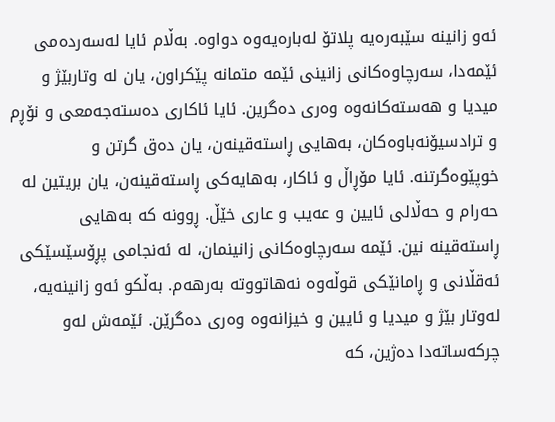ئەو زانینە سێبەرەیە پلاتۆ لەبارەیەوە دواوە. بەڵام ئایا لەسەردەمی ئێمەدا، سەرچاوەکانی زانینی ئێمە متمانە پێکراون، یان لە وتاربێژ و میدیا و هەستەکانەوە وەری دەگرین. ئایا ئاکاری دەستەجەمعی و نۆڕم و ترادسیۆنەباوەکان، بەهایی ڕاستەقینەن، یان دەق گرتن و خوپێوەگرتنە. ئایا مۆڕاڵ و ئاکار، بەهایەکی ڕاستەقینەن، یان بریتین لە حەرام و حەڵالی ئایین و عەیب و عاری خێڵ. ڕوونە کە بەهایی ڕاستەقینە نین. ئێمە سەرچاوەکانی زانینمان، لە ئەنجامی پڕۆسێسێکی ئەقڵانی و ڕامانێکی قوڵەوە نەهاتووتە بەرهەم. بەڵکو ئەو زانینەیە، لەوتار بێژ و میدیا و ئایین و خیزانەوە وەری دەگرێن. ئێمەش لەو چرکەساتەدا دەژین، کە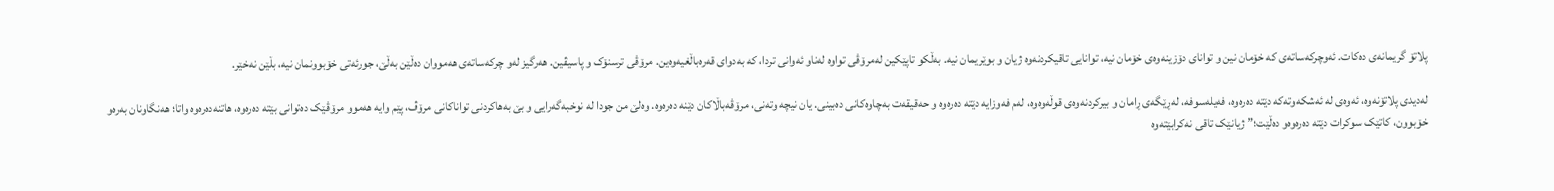پلاتۆ گریمانەی دەکات. ئەوچرکەساتەی کە خۆمان نین و توانای دۆزینەوەی خۆمان نیە، توانایی تاقیکردنەوە ژیان و بوێریمان نیە. بەڵکو تاپێکین لەمرۆڤی تواوە لەناو ئەوانی تردا، کە بەدوای قەرەباڵغیەوەین. مرۆڤی ترسنۆک و پاسیڤین. هەرگیز لەو چرکەساتەی هەمووان دەڵێن بەڵێ، جورئەتی خۆبوونمان نیە، بڵێن نەخێر.

لەدیدی پلاتۆنەوە، ئەوەی لە ئەشکەوتەکە دێتە دەرەوە، فەیلەسوفە، لەڕێگەی ڕامان و بیرکردنەوەی قوڵەوەوە، لەم فەوزایە دێتە دەرەوە و حەقیقەت بەچاوەکانی دەبینی. یان نیچە وتەنی، مرۆڤەباڵاکان دێنە دەرەوە. وەلێ من جودا لە نوخبەگەرایی و بێ بەهاکردنی تواناکانی مرۆڤ، پێم وایە هەموو مرۆڤێک دەتوانی بێتە دەرەوە، هاتنەدەرەوە واتا؛ هەنگاونان بەرەو خۆبوون، کاتێک سوکرات دێتە دەرەوەو دەڵێت؛” ژیانێک تاقی نەکرابێتەوە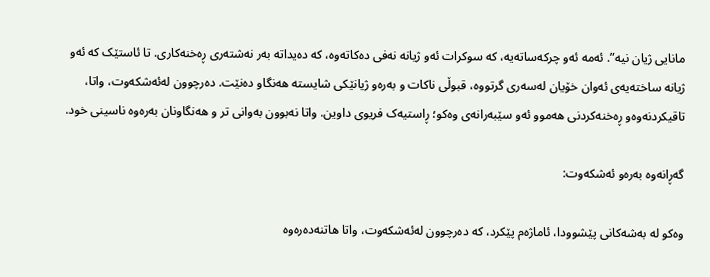مانایی ژیان نیە”. ئەمە ئەو چرکەساتەیە، کە سوکرات ئەو ژیانە نەفی دەکاتەوە، کە دەیداتە بەر نەشتەری ڕەخنەکاری. تا ئاستێک کە ئەو ژیانە ساختەیەی ئەوان خۆیان لەسەری گرتووە، قبوڵی ناکات و بەرەو ژیانێکی شایستە هەنگاو دەنێت. دەرچوون لەئەشکەوت، واتا، تاقیکردنەوەو ڕەخنەکردنی هەموو ئەو سێبەرانەی وەکو؛ ڕاستیەک فریوی داوین. واتا نەبوون بەوانی تر و هەنگاونان بەرەوە ناسینی خود.

گەڕانەوە بەرەو ئەشکەوت:

وەکو لە بەشەکانی پێشوودا، ئاماژەم پێکرد، کە دەرچوون لەئەشکەوت، واتا هاتنەدەرەوە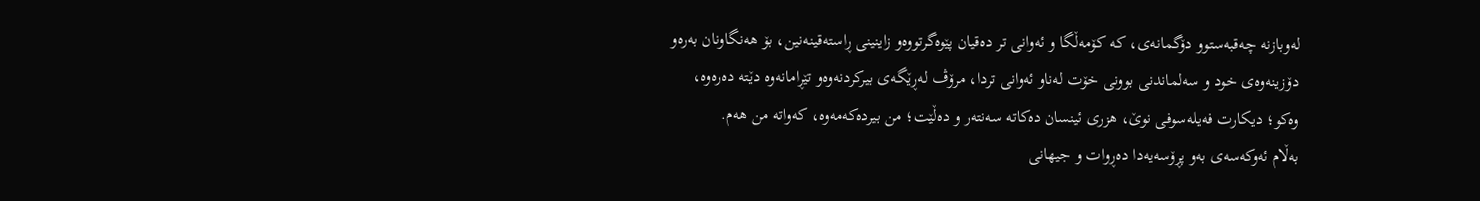لەوبازنە چەقبەستوو دۆگمانەی، کە کۆمەڵگا و ئەوانی تر دەقیان پێوەگرتووەو زاینینی ڕاستەقینەنین، بۆ هەنگاونان بەرەو دۆزینەوەی خود و سەلماندنی بوونی خۆت لەناو ئەوانی تردا، مرۆڤ لەڕێگەی بیرکردنەوەو تێڕامانەوە دێتە دەرەوە، وەکو؛ دیکارت فەیلەسوفی نوێ، هزری ئینسان دەکاتە سەنتەر و دەڵێت؛ من بیردەکەمەوە، کەواتە من هەم.
بەڵام ئەوکەسەی بەو پڕۆسەیەدا دەڕوات و جیهانی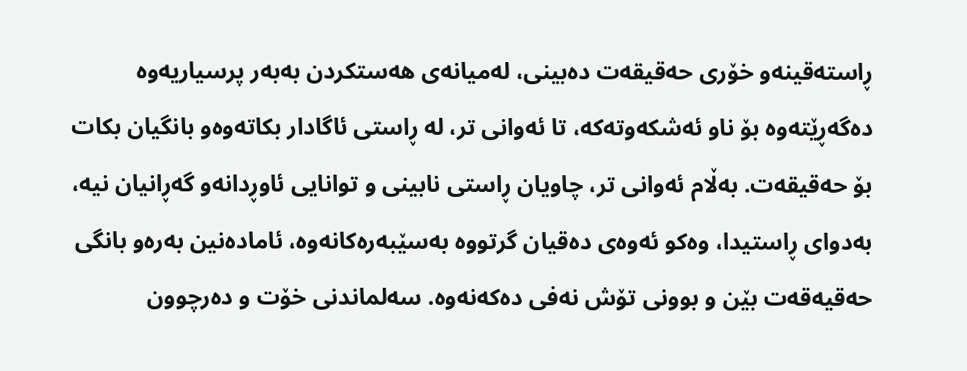ڕاستەقینەو خۆری حەقیقەت دەبینی، لەمیانەی هەستکردن بەبەر پرسیاریەوە دەگەڕێتەوە بۆ ناو ئەشکەوتەکە، تا ئەوانی تر، لە ڕاستی ئاگادار بکاتەوەو بانگیان بکات بۆ حەقیقەت. بەڵام ئەوانی تر، چاویان ڕاستی نابینی و توانایی ئاوڕدانەو گەڕانیان نیە، بەدوای ڕاستیدا، وەکو ئەوەی دەقیان گرتووە بەسێبەرەکانەوە، ئامادەنین بەرەو بانگی حەقیەقەت بێن و بوونی تۆش نەفی دەکەنەوە. سەلماندنی خۆت و دەرچوون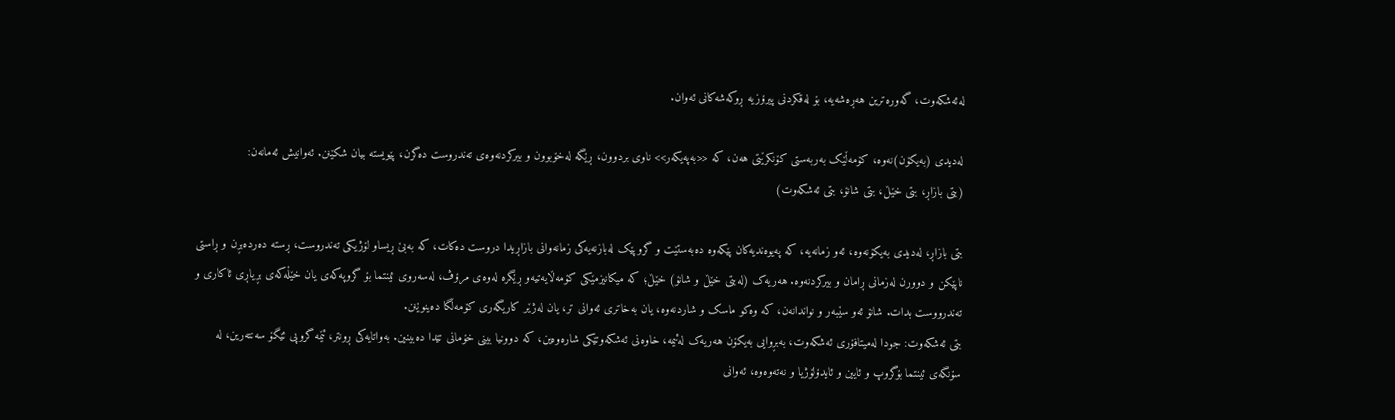لەئەشکەوت، گەورەترین هەڕەشەیە، بۆ لەقکردنی پیرۆزیە ڕوکەشەکانی ئەوان.

لەدیدی (بەیکۆن)نەوە، کۆمەڵێک بەربەستی کۆنکرێتی هەن، کە <<بەپەیکەر>> ناوی بردوون، ڕێگە لەخۆبوون و بیرکردنەوەی تەندروست دەگرن، پێویستە بیان شکێنن. ئەوانیش ئەمانەن:
(بتی بازاڕ، بتی خێڵ، بتی شانۆ، بتی ئەشکەوت)

بتی بازاڕ، لەدیدی بەیکۆنەوە، ئەو زمانەیە، کە پەیوەندیەکان پێکەوە دەبەستێت و گروپێک لەبازنەیەکی زمانەوانی بازاڕیدا دروست دەکات، کە بەبێ ڕیساو لۆژیکی تەندروست، ڕستە دەردەبڕن و ڕاستی ناپێکن و دوورن لەزمانی ڕامان و بیرکردنەوە. هەریەک (لەبتی خێڵ و شانۆ) خێڵ؛ کە میکانیزمێکی کۆمەڵایەتیەو ڕێگرە لەوەی مرۆڤ، لەسەروی ئینتما بۆ گروپەکەی یان خێڵەکەی بڕیاڕی ئاکاری و تەندرووست بدات. شانۆ ئەو سێبەر و نواندانەن، کە وەکو ماسک و شاردنەوە، یان بەخاتری ئەوانی تر، یان لەژێر کاریگەری کۆمەڵگا دەینوێنن.
بتی ئەشکەوت: جودا لەمیتافۆری ئەشکەوت، بەبڕوایی بەیکۆن هەریەک لەئیمە، خاوەنی ئەشکەوتێکی شارەوەین، کە دوونیا بینی خۆمانی تێدا دەبینین. بەواتایەکی ڕونتر، ئێمە گروپی ئێگۆ سەنتەرین، لە سۆنگەی ئینتما بۆگروپ و ئایین و ئایدۆلۆژیا و نەتەوەوە، ئەوانی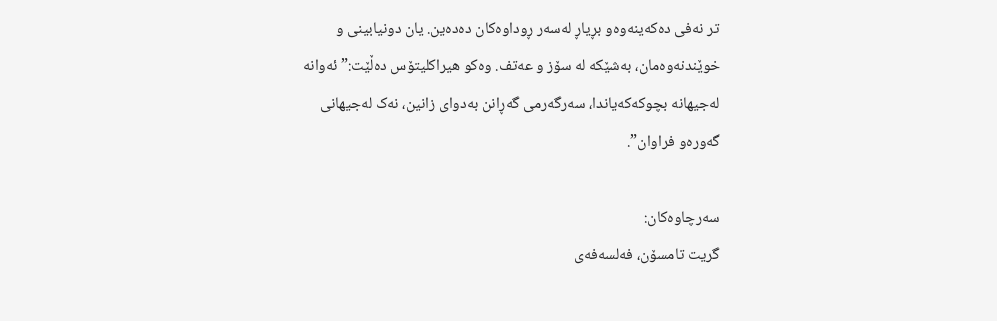تر نەفی دەکەینەوەو بڕیاڕ لەسەر ڕوداوەکان دەدەین. یان دونیابینی و خوێندنەوەمان، بەشێکە لە سۆز و عەتف. وەکو هیراکلیتۆس دەڵێت:” ئەوانە لەجیهانە بچوکەکەیاندا، سەرگەرمی گەڕانن بەدوای زانین، نەک لەجیهانی گەورەو فراوان”.

سەرچاوەکان:
گریت تامسۆن، فەلسەفەی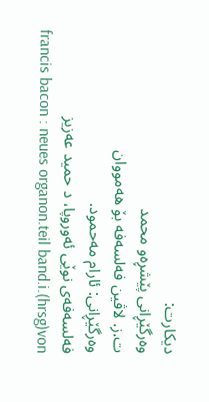دیکارت:
وەرگێڕانی پێشڕەو محمد
ت.ز. لاڤین فەلسەفە بۆ هەمووان
وەرگێڕانی: ئارام مەحمود.
فەلسەفەی نوێی ئەوروپا، د حمید عەزیز
francis bacon : neues organon.teil band.i.(hrsg)von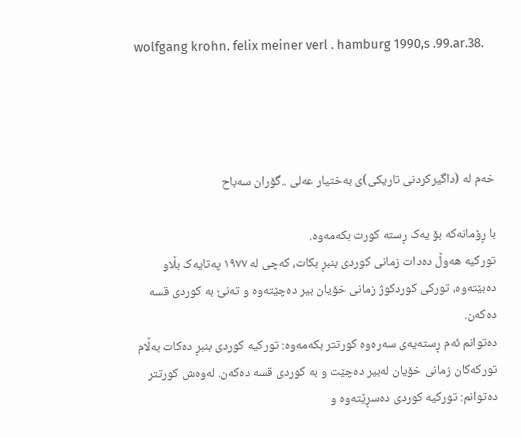wolfgang krohn. felix meiner verl . hamburg 1990,s .99.ar.38.




خەم لە (داگیرکردنی تاریکی)ی بەختیار عەلی ..گۆران سەباح

با ڕۆمانەکە بۆ یەک ڕستە کورت بکەمەوە.
تورکیە هەوڵ دەدات زمانی کوردی بنبڕ بکات، کەچی لە ١٩٧٧ پەتایەک بڵاو دەبێتەوە، تورکی کوردکوژ زمانی خۆیان بیر دەچێتەوە و تەنێ بە کوردی قسە دەکەن.
دەتوانم ئەم ڕستەیەی سەرەوە کورتتر بکەمەوە: تورکیە کوردی بنبڕ دەکات بەڵام تورکەکان زمانی خۆیان لەبیر دەچێت و بە کوردی قسە دەکەن. لەوەش کورتتر دەتوانم: تورکیە کوردی دەسڕێتەوە و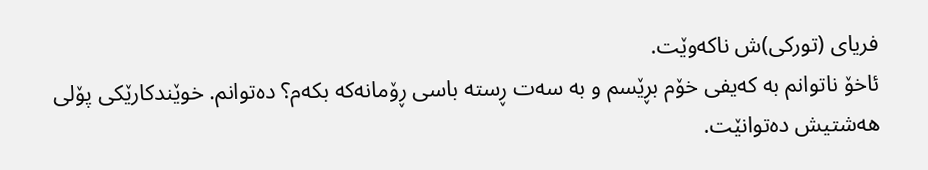فریای (تورکی)ش ناکەوێت.
ئاخۆ ناتوانم بە کەیفی خۆم بڕێسم و بە سەت ڕستە باسی ڕۆمانەکە بکەم؟ دەتوانم. خوێندکارێکی پۆلی هەشتیش دەتوانێت.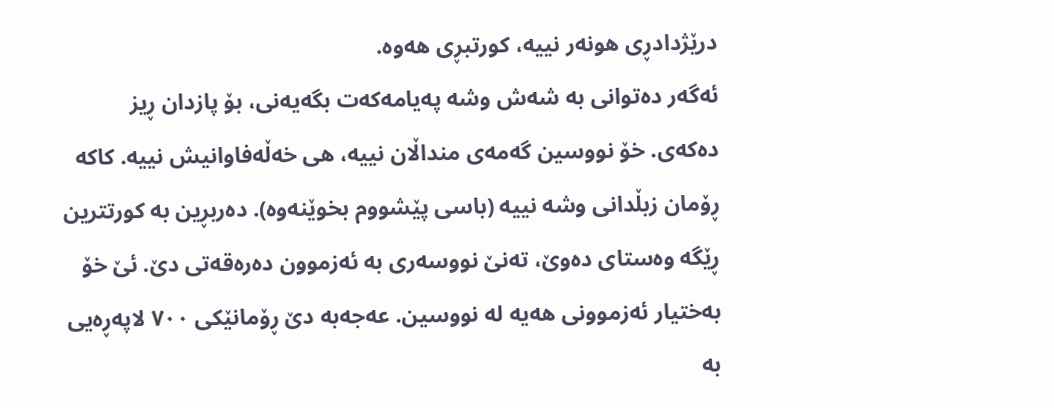درێژدادڕی هونەر نییە، کورتبڕی هەوە.
ئەگەر دەتوانی بە شەش وشە پەیامەکەت بگەیەنی، بۆ پازدان ڕیز دەکەی. خۆ نووسین گەمەی منداڵان نییە، هی خەڵەفاوانیش نییە. کاکە ڕۆمان زبڵدانی وشە نییە (باسی پێشووم بخوێنەوە). دەربڕین بە کورتترین ڕێگە وەستای دەوێ، تەنێ نووسەری بە ئەزموون دەرەقەتی دێ. ئێ خۆ بەختیار ئەزموونی هەیە لە نووسین. عەجەبە دێ ڕۆمانێکی ٧٠٠ لاپەڕەیی بە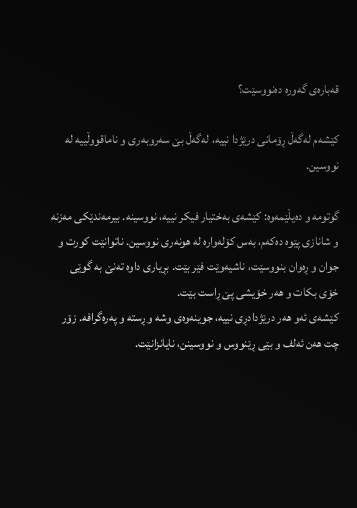قەبارەی گەورە دەنووسێت؟

کێشەم لەگەڵ ڕۆمانی درێژدا نییە، لەگەڵ بێ سەروبەری و ناماقووڵییە لە نووسین.

گوتومە و دەیڵێمەوە: کێشەی بەختیار فیکر نییە، نووسینە. بیرمەندێکی مەزنە و شانازی پێوە دەکەم، بەس کۆلەوارە لە هونەری نووسین. ناتوانێت کورت و جوان و ڕەوان بنووسێت، ناشیەوێت فێر بێت. بڕیاری داوە تەنێ بە گوێی خۆی بکات و هەر خۆیشی پێ ڕاست بێت.
کێشەی ئەو هەر درێژدادڕی نییە، جوینەوەی وشە و ڕستە و پەرەگرافە. زۆر چت هەن ئەلف و بێی ڕێنووس و نووسینن، نایانزانێت.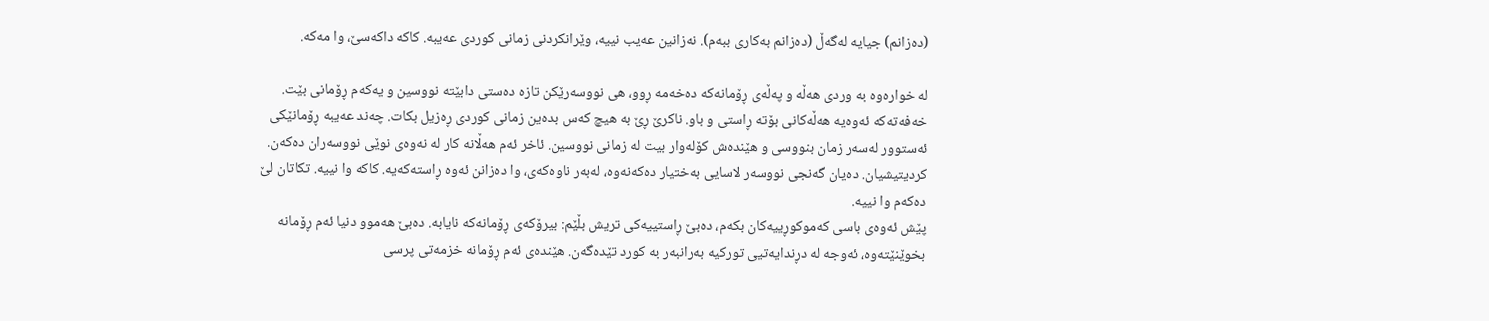(دەزانم) جیایە لەگەڵ (دەزانم بەکاری ببەم). نەزانین عەیب نییە، وێرانکردنی زمانی کوردی عەیبە. کاکە داکەسێ، وا مەکە.

لە خوارەوە بە وردی هەڵە و پەڵەی ڕۆمانەکە دەخەمە ڕوو، هی نووسەرێکن تازە دەستی دابێتە نووسین و یەکەم ڕۆمانی بێت. خەفەتەکە ئەوەیە هەڵەکانی بۆتە ڕاستی و باو. ناکرێ ڕێ بە هیچ کەس بدەین زمانی کوردی ڕەزیل بکات. چەند عەیبە ڕۆمانێکی ئەستوور لەسەر زمان بنووسی و هێندەش کۆلەوار بیت لە زمانی نووسین. ئاخر ئەم هەڵانە کار لە نەوەی نوێی نووسەران دەکەن. کردیتیشیان. دەیان گەنجی نووسەر لاسایی بەختیار دەکەنەوە، لەبەر ناوەکەی، وا دەزانن ئەوە ڕاستەکەیە. کاکە وا نییە. تکاتان لێ دەکەم وا نییە.
پێش ئەوەی باسی کەموکوڕییەکان بکەم، دەبێ ڕاستییەکی تریش بڵێم: بیرۆکەی ڕۆمانەکە نایابە. دەبێ هەموو دنیا ئەم ڕۆمانە بخوێنێتەوە، ئەوجە لە دڕندایەتیی تورکیە بەرانبەر بە کورد تێدەگەن. هێندەی ئەم ڕۆمانە خزمەتی پرسی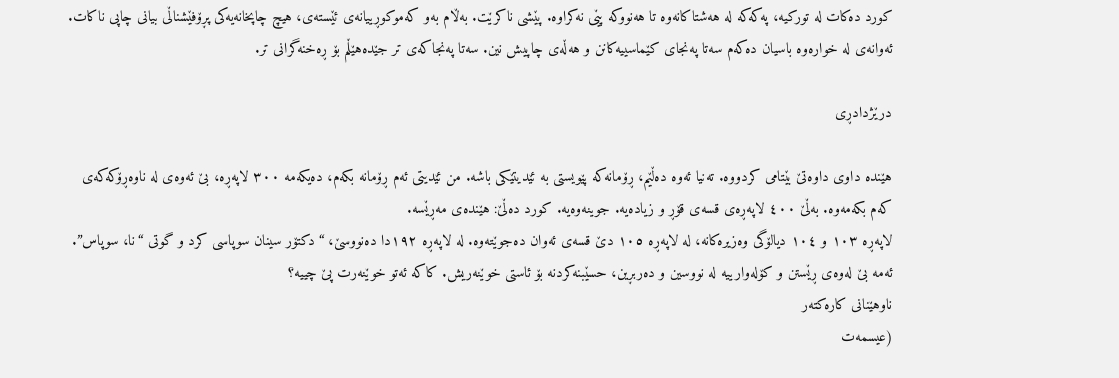کورد دەکات لە تورکیە، پەکەکە لە هەشتاکانەوە تا هەنووکە پێی نەکراوە. پێشی ناکرێت. بەڵام بەو کەموکوڕییانەی ئێستەی، هیچ چاپخانەیەکی پڕۆفێشناڵی بیانی چاپی ناکات.
ئەوانەی لە خوارەوە باسیان دەکەم سەتا پەنجای کێماسییەکانن و هەڵەی چاپیش نین. سەتا پەنجاکەی تر جێدەهێڵم بۆ ڕەخنەگرانی تر.

درێژدادڕی

هێندە داوی داوەتێ بێتامی کردووە. تەنیا ئەوە دەڵێم، ڕۆمانەکە پێویستی بە ئێدیتێکی باشە. من ئێدیتی ئەم ڕۆمانە بکەم، دەیکەمە ٣٠٠ لاپەڕە، بێ ئەوەی لە ناوەڕۆکەکەی کەم بکەمەوە. بەڵێ ٤٠٠ لاپەڕەی قسەی قۆڕ و زیادەیە. جوینەوەیە. کورد دەڵێ: هێندەی مەڕێسە.
لاپەڕە ١٠٣ و ١٠٤ دیالۆگی وەزیرەکانە، لە لاپەڕە ١٠٥ دێ قسەی ئەوان دەجوێتەوە. لە لاپەڕە ١٩٢دا دەنووسێ، “دکتۆر سینان سوپاسی کرد و گوتی “نا، سوپاس”. ئەمە بێ لەوەی ڕێستن و کۆلەوارییە لە نووسین و دەربڕین، حسێبنەکردنە بۆ ئاستی خوێنەریش. کاکە ئەتو خوێنەرت پێ چییە؟
ناوهێنانی کارەکتەر
(عیسمەت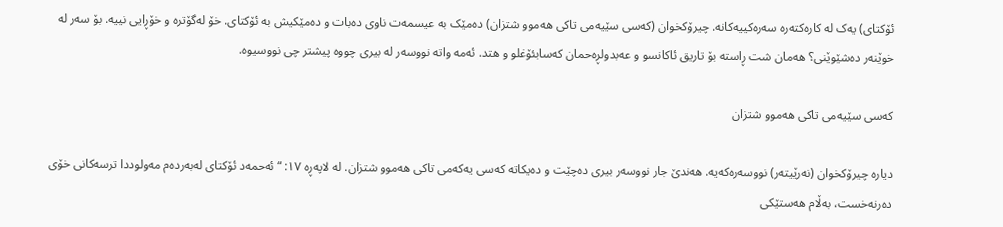ئۆکتای) یەک لە کارەکتەرە سەرەکییەکانە. چیرۆکخوان (کەسی سێیەمی تاکی هەموو شتزان) دەمێک بە عیسمەت ناوی دەبات و دەمێکیش بە ئۆکتای. خۆ لەگۆترە و خۆڕایی نییە. بۆ سەر لە خوێنەر دەشێوێنی؟ هەمان شت ڕاستە بۆ تاریق ئاکانسو و عەبدولڕەحمان کەسابئۆغلو و هتد. ئەمە واتە نووسەر لە بیری چووە پیشتر چی نووسیوە.

کەسی سێیەمی تاکی هەموو شتزان

دیارە چیرۆکخوان (نەرێیتەر) نووسەرەکەیە. هەندێ جار نووسەر بیری دەچێت و دەیکاتە کەسی یەکەمی تاکی هەموو شتزان. لە لاپەڕە ١٧: “ئەحمەد ئۆکتای لەبەردەم مەولوددا ترسەکانی خۆی دەرنەخست، بەڵام هەستێکی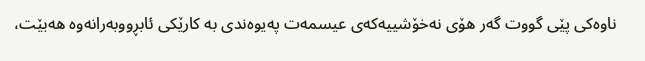ناوەکی پێی گووت گەر هۆی نەخۆشییەکەی عیسمەت پەیوەندی بە کارێکی ئابڕووبەرانەوە هەبێت،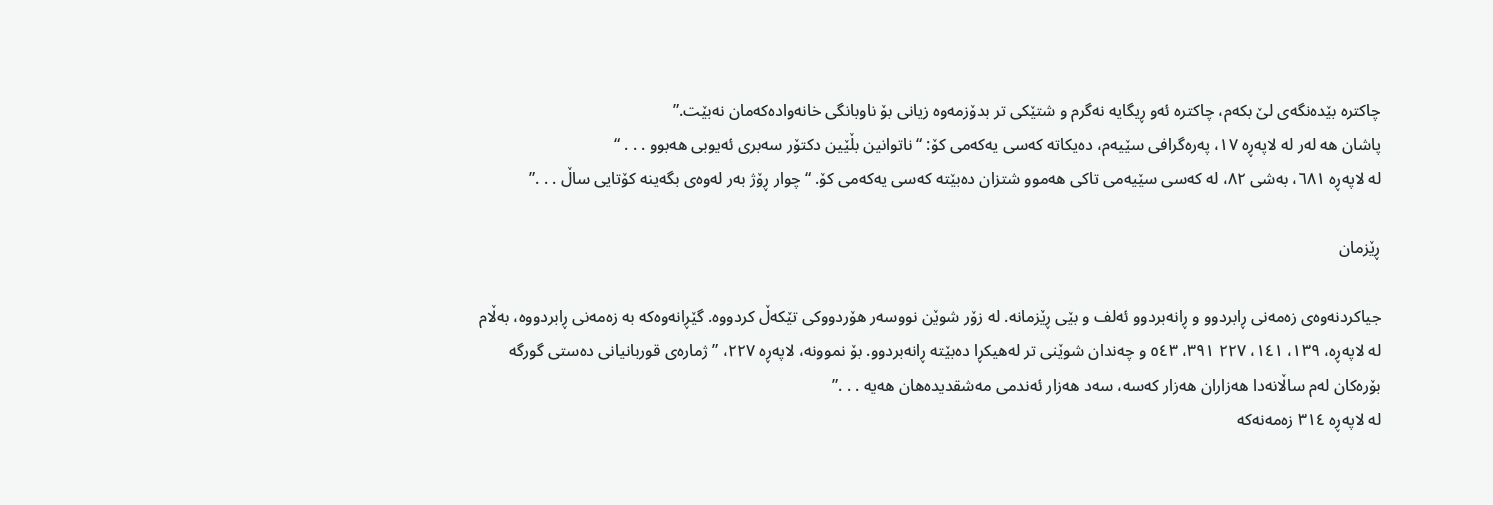چاکترە بێدەنگەی لێ بکەم، چاکترە ئەو ڕیگایە نەگرم و شتێکی تر بدۆزمەوە زیانی بۆ ناوبانگی خانەوادەکەمان نەبێت.”
پاشان هە لەر لە لاپەڕە ١٧، پەرەگرافی سێیەم، دەیکاتە کەسی یەکەمی کۆ: “ناتوانین بڵێین دکتۆر سەبری ئەیوبی هەبوو . . . “
لە لاپەڕە ٦٨١، بەشی ٨٢، لە کەسی سێیەمی تاکی هەموو شتزان دەبێتە کەسی یەکەمی کۆ. “چوار ڕۆژ بەر لەوەی بگەینە کۆتایی ساڵ . . .”

ڕێزمان

جیاکردنەوەی زەمەنی ڕابردوو و ڕانەبردوو ئەلف و بێی ڕێزمانە. لە زۆر شوێن نووسەر هۆردووکی تێکەڵ کردووە. گێڕانەوەکە بە زەمەنی ڕابردووە، بەڵام لە لاپەڕە، ١٣٩، ١٤١، ٢٢٧ ٣٩١، ٥٤٣ و چەندان شوێنی تر لەهیکڕا دەبێتە ڕانەبردوو. بۆ نموونە، لاپەڕە ٢٢٧، ” ژمارەی قوربانیانی دەستی گورگە بۆرەکان لەم ساڵانەدا هەزاران هەزار کەسە، سەد هەزار ئەندمی مەشقدیدەهان هەیە . . .”
لە لاپەڕە ٣١٤ زەمەنەکە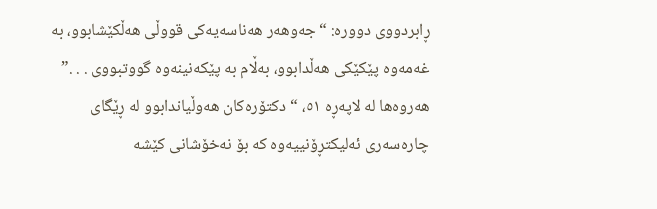ڕابردووی دوورە: “جەوهەر هەناسەیەکی قووڵی هەڵکێشابوو، بە غەمەوە پێکێکی هەڵدابوو، بەڵام بە پێکەنینەوە گووتبووی . . .” هەروەها لە لاپەڕە ٥١، “دکتۆرەکان هەوڵیاندابوو لە ڕێگای چارەسەری ئەلیکتڕۆنییەوە کە بۆ نەخۆشانی کێشە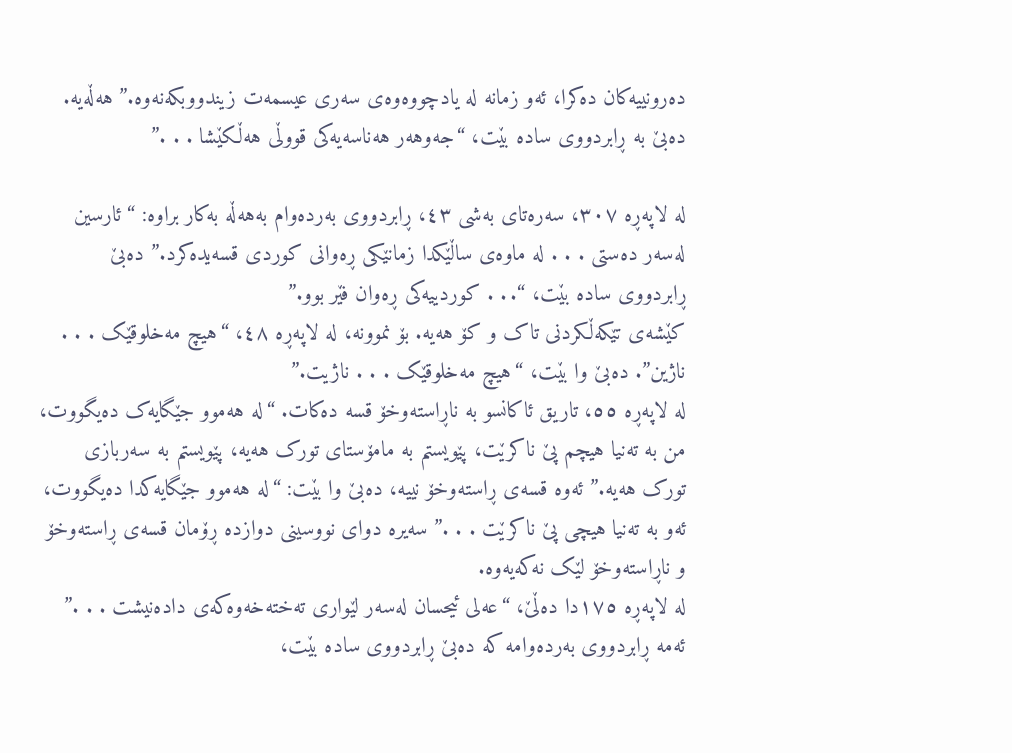دەرونییەکان دەکرا، ئەو زمانە لە یادچووەوەی سەری عیسمەت زیندووبکەنەوە.” هەڵەیە. دەبێ بە ڕابردووی سادە بێت، “جەوهەر هەناسەیەکی قووڵی هەڵکێشا . . .”

لە لاپەڕە ٣٠٧، سەرەتای بەشی ٤٣، ڕابردووی بەردەوام بەهەڵە بەکار براوە: “ئارسین لەسەر دەستی . . . لە ماوەی ساڵێکدا زمانێکی ڕەوانی کوردی قسەیدەکرد.” دەبێ ڕابردووی سادە بێت، “. . . کوردییەکی ڕەوان فێر بوو.”
کێشەی تێکەڵکردنی تاک و کۆ هەیە. بۆ نموونە، لە لاپەڕە ٤٨، “هیچ مەخلوقێک . . . ناژین”. دەبێ وا بێت، “هیچ مەخلوقێک . . . ناژیت.”
لە لاپەڕە ٥٥، تاریق ئاکانسو بە ناڕاستەوخۆ قسە دەکات. “لە هەموو جێگایەک دەیگووت، من بە تەنیا هیچم پێ ناکرێت، پێویستم بە مامۆستای تورک هەیە، پێویستم بە سەربازی تورک هەیە.” ئەوە قسەی ڕاستەوخۆ نییە، دەبێ وا بێت: “لە هەموو جێگایەکدا دەیگووت، ئەو بە تەنیا هیچی پێ ناکرێت . . .” سەیرە دوای نووسینی دوازدە ڕۆمان قسەی ڕاستەوخۆ و ناڕاستەوخۆ لێک نەکەیەوە.
لە لاپەڕە ١٧٥دا دەڵێ، “عەلی ئیحسان لەسەر لێواری تەختەخەوەکەی دادەنیشت . . .” ئەمە ڕابردووی بەردەوامە کە دەبێ ڕابردووی سادە بێت،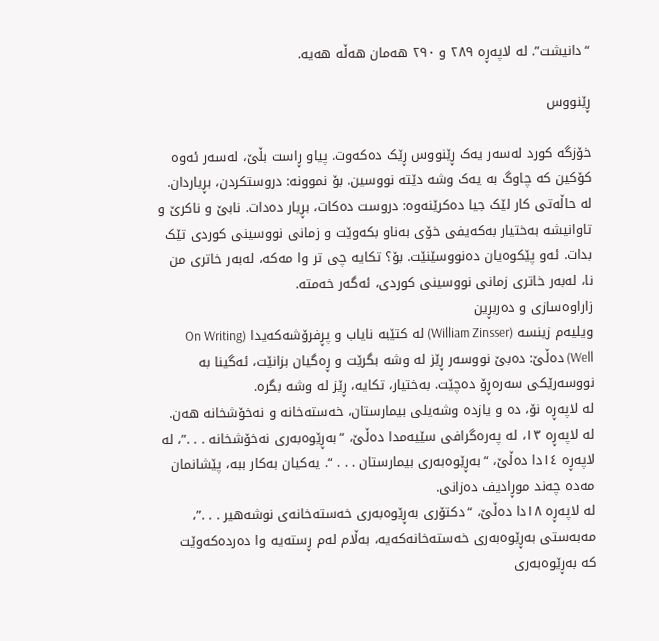“دانیشت”. لە لاپەڕە ٢٨٩ و ٢٩٠ هەمان هەڵە هەیە.

ڕێنووس

خۆزگە کورد لەسەر یەک ڕێنووس ڕێک دەکەوت. پیاو ڕاست بڵێ، لەسەر ئەوە کۆکین کە چاوگ بە یەک وشە دێتە نووسین. بۆ نموونە: دروستکردن، بڕیاردان. لە حاڵەتی کار لێک جیا دەکرێنەوە: دروست دەکات، بڕیار دەدات. نابێ و ناکرێ و تاوانیشە بەختیار بەکەیفی خۆی بەناو بکەوێت و زمانی نووسینی کوردی تێک بدات. ئەو پێکوەیان دەنووسێنێت. بۆ؟ تکایە چی تر وا مەکە، لەبەر خاتری من نا، لەبەر خاتری زمانی نووسینی کوردی، ئەگەر خەمتە.
زاراوەسازی و دەربڕین
ویلیەم زینسە (William Zinsser) لە کتێبە نایاب و پڕفرۆشەکەیدا (On Writing Well) دەڵێ: دەبێ نووسەر ڕێز لە وشە بگرێت و ڕەگیان بزانێت، ئەگینا بە نووسەرێکی سەرەڕۆ دەچێت. بەختیار، تکایە، ڕێز لە وشە بگرە.
لە لاپەڕە نۆ، دە و یازدە وشەیلی بیمارستان، خەستەخانە و نەخۆشخانە هەن. لە لاپەڕە ١٣، لە پەرەگرافی سێیەمدا دەڵێ، “بەڕێوەبەری نەخۆشخانە . . .”، لە لاپەڕە ١٤دا دەڵێ، “بەڕێوەبەری بیمارستان . . . “. یەکیان بەکار ببە، پێشانمان مەدە چەند موڕادیف دەزانی.
لە لاپەڕە ١٨دا دەڵێ، “دکتۆری بەڕێوەبەری خەستەخانەی نوشەهیر . . .”، مەبەستی بەڕێوەبەری خەستەخانەکەیە، بەڵام لەم ڕستەیە وا دەردەکەوێت کە بەڕێوەبەری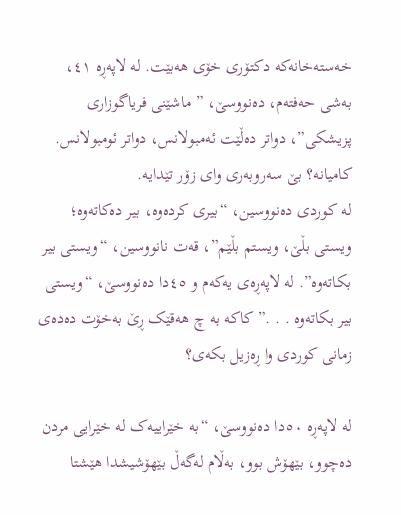خەستەخانەکە دکتۆری خۆی هەبێت. لە لاپەڕە ٤١، بەشی حەفتەم، دەنووسێ، ” ماشێنی فریاگوزاری پزیشکی”، دواتر دەڵێت ئەمبولانس، دواتر ئومبولانس. کامیانە؟ بێ سەروبەری وای زۆر تێدایە.
لە کوردی دەنووسین، “بیری کردەوە، بیر دەکاتەوە؛ ویستی بڵێ، ویستم بڵێم”، قەت نانووسین، “ویستی بیر بکاتەوە”. لە لاپەڕەی یەکەم و ٤٥دا دەنووسێ، “ویستی بیر بکاتەوە . . .” کاکە بە چ هەقێک ڕێ بەخۆت دەدەی زمانی کوردی وا ڕەزیل بکەی؟

لە لاپەڕە ٥٠دا دەنووسێ، “بە خێراییەک لە خێرایی مردن دەچوو، بێهۆش بوو، بەڵام لەگەڵ بێهۆشیشدا هێشتا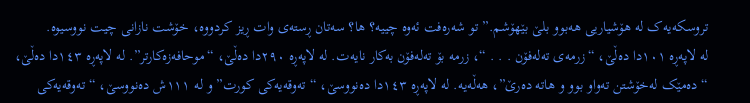تروسکەیەک لە هۆشیاریی هەبوو بلێ بێهۆشم.” تو شەرەفت ئەوە چییە؟ ها؟ سەتان ڕستەی وات ڕیز کردووە، خۆشت نازانی چیت نووسیوە.
لە لاپەڕە ١٠١دا دەڵێ، “زرمەی تەلەفۆن . . . “، زرمە بۆ تەلەفۆن بەکار نایەت. لە لاپەڕە ٢٩٠دا دەڵێ، “موحافەزەکارتر”. لە لاپەڕە ١٤٣دا دەڵێ، “دەمێک لەخۆشتن تەواو بوو و هاتە دەرێ”، هەڵەیە. لە لاپەڕە ١٤٣دا دەنووسێ، “تەوقەیەکی کورت” و لە ١١١ش دەنووسێ، “تەوقەیەکی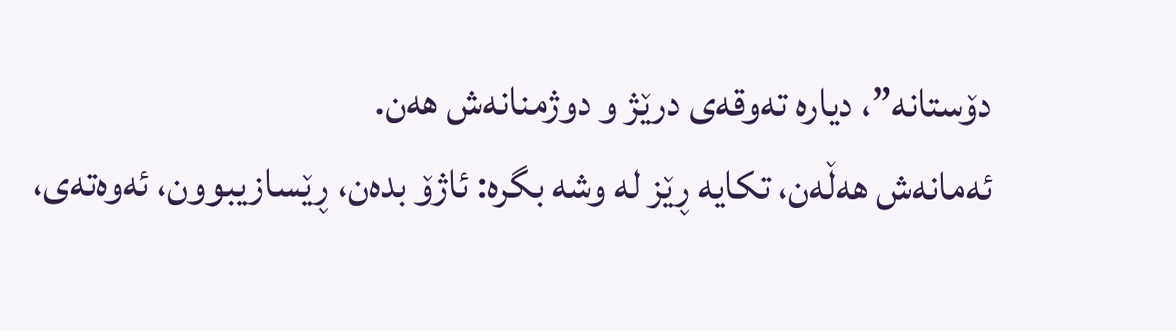دۆستانە”، دیارە تەوقەی درێژ و دوژمنانەش هەن.
ئەمانەش هەڵەن، تکایە ڕێز لە وشە بگرە: ئاژۆ بدەن، ڕێسازیبوون، ئەوەتەی،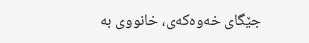جێگای خەوەکەی، خانووی بە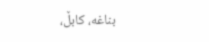بناغە، کابڵ،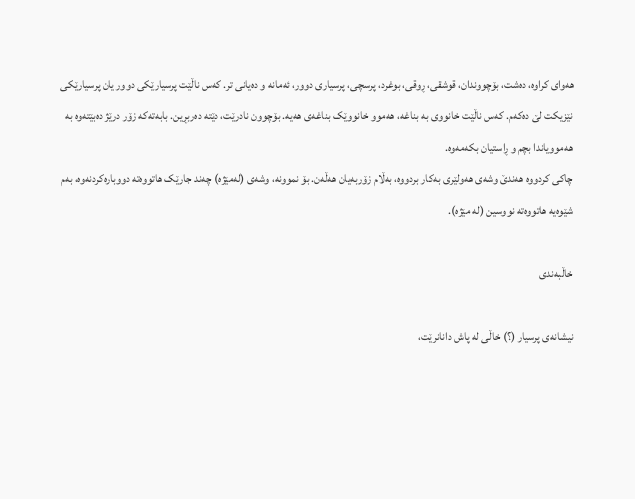هەوای کراوە، دەشت، بۆچووندان، قوشقی، ڕوقی، بوغرد، پرسچی، پرسیاری دوور، ئەمانە و دەیانی تر. کەس ناڵێت پرسیارێکی دوور یان پرسیارێکی نێزیکت لێ دەکەم. کەس ناڵێت خانووی بە بناغە، هەموو خانووێک بناغەی هەیە. بۆچوون نادرێت، دێتە دەربڕین. بابەتەکە زۆر درێژ دەبێتەوە بە هەموویاندا بچم و ڕاستیان بکەمەوە.
چاکی کردووە هەندێ وشەی هەولێری بەکار بردووە، بەڵام زۆربەیان هەڵەن. بۆ نموونە، وشەی (لەمێژە) چەند جارێک هاتووەتە دووبارەکردنەوە، بەم شێوەیە هاتووەتە نووسین (لە مێژە).

خاڵبەندی

نیشانەی پرسیار (؟) خاڵی لە پاش دانانرێت،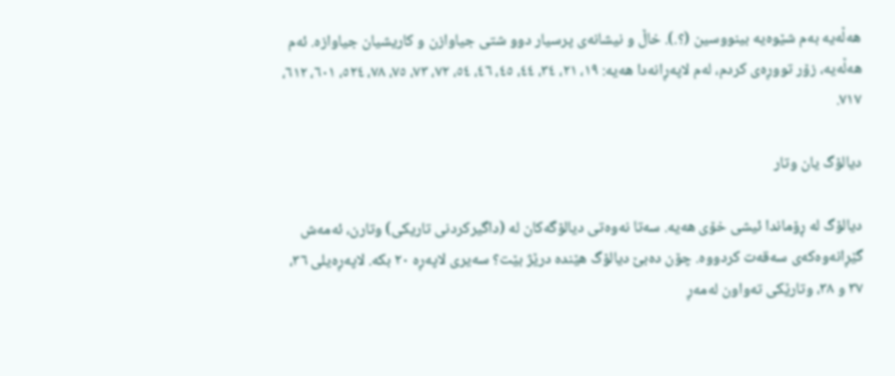هەڵەیە بەم شێوەیە بینووسین (؟.). خاڵ و نیشانەی پرسیار دوو شتی جیاوازن و کاریشیان جیاوازە. ئەم هەڵەیە، زۆر تووڕەی کردم، لەم لاپەڕانەدا هەیە: ١٩، ٢١، ٣٤، ٤٤، ٤٥، ٤٦، ٥٤، ٧٢، ٧٣، ٧٥، ٧٨، ٥٢٤، ٦٠١، ٦١٢، ٧١٧.

دیالۆگ یان وتار

دیالۆگ لە ڕۆماندا ئیشی خۆی هەیە. سەتا نەوەتی دیالۆگەکان لە (داگیرکردنی تاریکی) وتارن، ئەمەش گێڕانەوەکەی سەقەت کردووە. چۆن دەبێ دیالۆگ هێندە درێژ بێت؟ سەیری لاپەڕە ٢٠ بکە. لاپەڕەیلی ٣٦، ٣٧ و ٣٨، وتارێکی تەواون لەمەڕ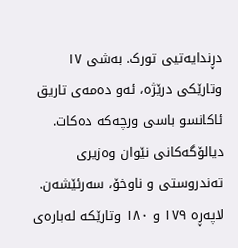دڕندایەتیی تورک. بەشی ١٧ وتارێکی درێژە، ئەو دەمەی تاریق ئاکانسو باسی ورچەکە دەکات. دیالۆگەکانی نێوان وەزیری تەندروستی و ناوخۆ، سەرئێشەن. لاپەڕە ١٧٩ و ١٨٠ وتارێکە لەبارەی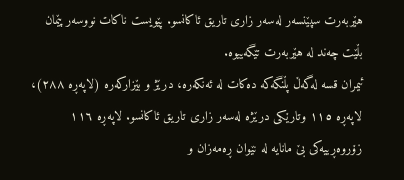هێربەرت سپێنسەر لەسەر زاری تاریق ئاکانسو. پێویست ناکات نووسەر پێمان بڵێت چەند لە هێربەرت تێگەییوە.
ئیمران قسە لەگەڵ پڵنگەکە دەکات لە ئەنکەرە، درێژ و بێزارکەرە (لاپەڕە ٢٨٨)، لاپەڕە ١١٥ وتارێکی درێژە لەسەر زاری تاریق ئاکانسو. لاپەڕە ١١٦ زۆروەڕییەکی بێ مانایە لە نێوان ڕەمەزان و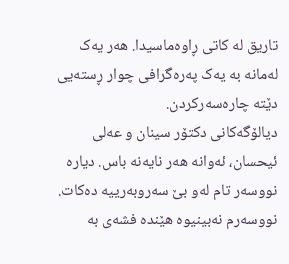تاریق لە کاتی ڕاوەماسیدا. هەر یەک لەمانە بە یەک پەرەگرافی چوار ڕستەیی دێتە چارەسەرکردن.
دیالۆگەکانی دکتۆر سینان و عەلی ئیحسان، ئەوانە هەر نایەنە باس. دیارە نووسەر تام لەو بێ سەروبەرییە دەکات. نووسەرم نەبینیوە هێندە فشەی بە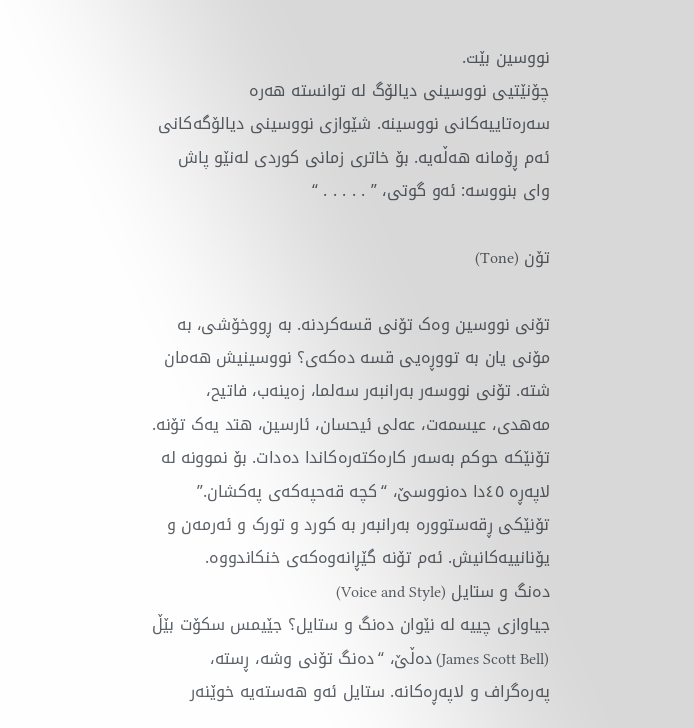نووسین بێت.
چۆنێتیی نووسینی دیالۆگ لە توانستە هەرە سەرەتاییەکانی نووسینە. شێوازی نووسینی دیالۆگەکانی ئەم ڕۆمانە هەڵەیە. بۆ خاتری زمانی کوردی لەنێو پاش وای بنووسە: ئەو گوتی، ” . . . . . “

تۆن (Tone)

تۆنی نووسین وەک تۆنی قسەکردنە. بە ڕووخۆشی، بە مۆنی یان بە تووڕەیی قسە دەکەی؟ نووسینیش هەمان شتە. تۆنی نووسەر بەرانبەر سەلما، زەینەب، فاتیح، مەهدی، عیسمەت، عەلی ئیحسان، ئارسین، هتد یەک تۆنە. تۆنێکە حوکم بەسەر کارەکتەرەکاندا دەدات. بۆ نموونە لە لاپەڕە ٤٥دا دەنووسێ، “کچە قەحپەکەی پەکشان.” تۆنێکی ڕقەستوورە بەرانبەر بە کورد و تورک و ئەرمەن و یۆنانییەکانیش. ئەم تۆنە گێڕانەوەکەی خنکاندووە.
دەنگ و ستایل (Voice and Style)
جیاوازی چییە لە نێوان دەنگ و ستایل؟ جێیمس سکۆت بێڵ (James Scott Bell) دەڵێ، “دەنگ تۆنی وشە، ڕستە، پەرەگراف و لاپەڕەکانە. ستایل ئەو هەستەیە خوێنەر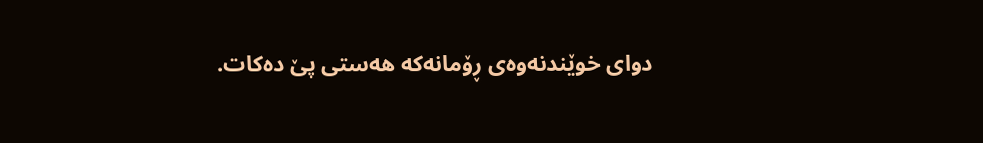دوای خوێندنەوەی ڕۆمانەکە هەستی پێ دەکات.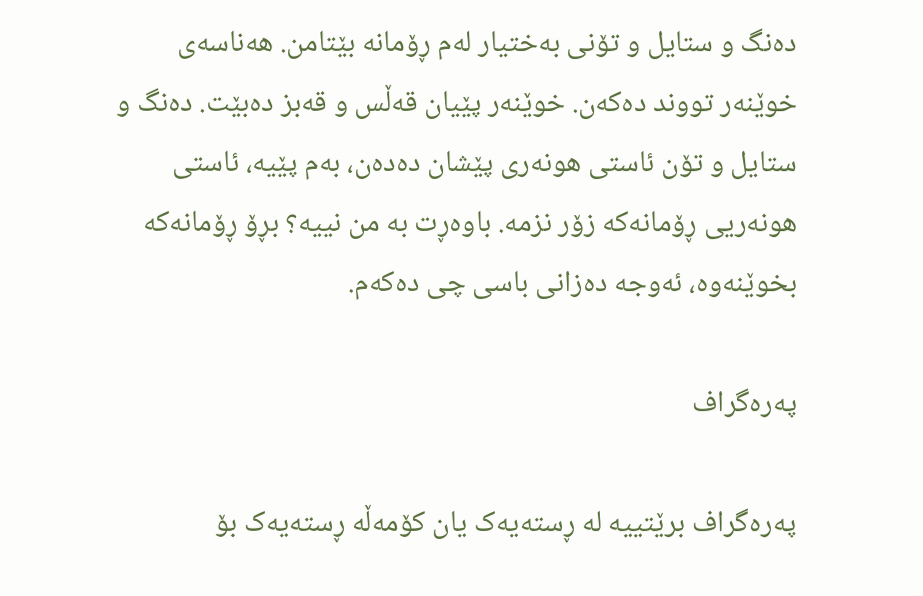دەنگ و ستایل و تۆنی بەختیار لەم ڕۆمانە بێتامن. هەناسەی خوێنەر تووند دەکەن. خوێنەر پێیان قەڵس و قەبز دەبێت. دەنگ و ستایل و تۆن ئاستی هونەری پێشان دەدەن، بەم پێیە، ئاستی هونەریی ڕۆمانەکە زۆر نزمە. باوەڕت بە من نییە؟ بڕۆ ڕۆمانەکە بخوێنەوە، ئەوجە دەزانی باسی چی دەکەم.

پەرەگراف

پەرەگراف برێتییە لە ڕستەیەک یان کۆمەڵە ڕستەیەک بۆ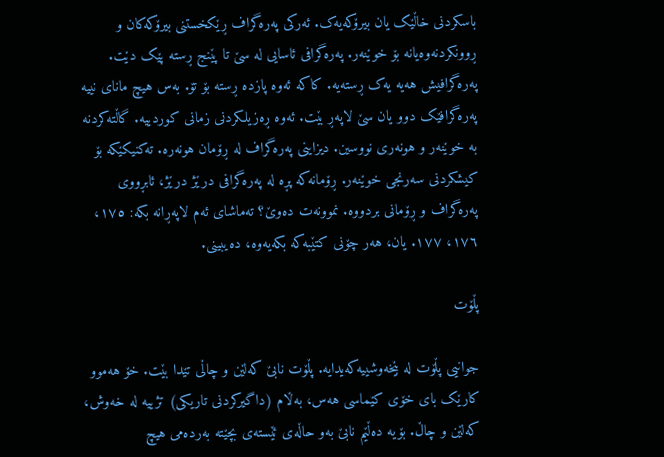باسکردنی خاڵێک یان بیرۆکەیەک. ئەرکی پەرەگراف ڕێکخستنی بیرۆکەکان و ڕوونکردنەوەیانە بۆ خوێنەر. پەرەگرافی ئاسایی لە سێ تا پێنج ڕستە پێک دێت. پەرەگرافیش هەیە یەک ڕستەیە. کاکە ئەوە پازدە ڕستە بۆ تۆ. بەس هیچ مانای نییە پەرەگرافێک دوو یان سێ لاپەڕ بێت. ئەوە ڕەزیلکردنی زمانی کوردییە. گاڵتەکردنە بە خوێنەر و هونەری نووسین. دیزاینی پەرەگراف لە ڕۆمان هونەرە. تەکنیکێکە بۆ کیشکردنی سەرنجی خوێنەر. ڕۆمانەکە پڕە لە پەرەگرافی درێژ درێژ، ئابڕووی پەرەگراف و ڕۆمانی بردووە. نموونەت دەوێ؟ تەماشای ئەم لاپەڕانە بکە: ١٧٥، ١٧٦، ١٧٧. یان، هەر چۆنی کتێبەکە بکەیەوە، دەیبینی.

پڵۆت

جوانیی پڵۆت لە بێخەوشییەکەیدایە. پڵۆت نابێ کەلێن و چاڵی تێدا بێت. خۆ هەموو کارێک بای خۆی کێماسی هەس، بەڵام (داگیرکردنی تاریکی) تژییە لە خەوش، کەلێن و چاڵ. بۆیە دەڵێم نابێ بەو حاڵەی ئێستەی بچێتە بەردەمی هیچ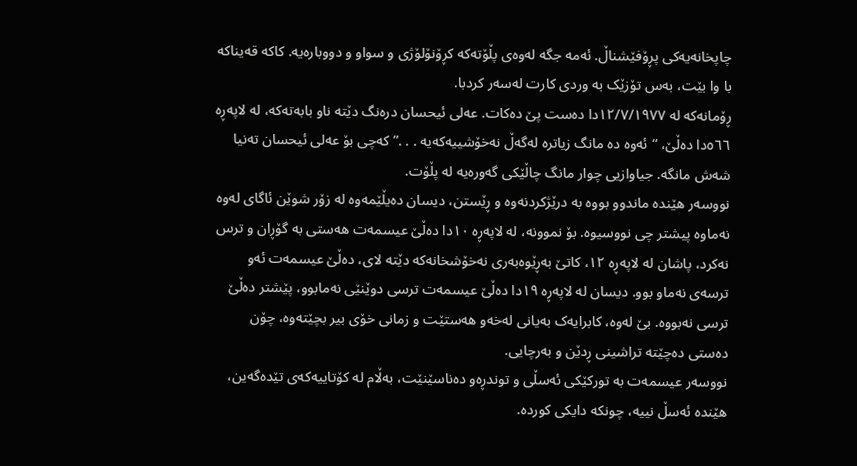چاپخانەیەکی پڕۆفێشناڵ. ئەمە جگە لەوەی پڵۆتەکە کڕۆنۆلۆژی و سواو و دووبارەیە. کاکە قەیناکە با وا بێت، بەس تۆزێک بە وردی کارت لەسەر کردبا.
ڕۆمانەکە لە ١٢/٧/١٩٧٧دا دەست پێ دەکات. عەلی ئیحسان درەنگ دێتە ناو بابەتەکە، لە لاپەڕە ٥٦٦دا دەڵێ، “ئەوە دە مانگ زیاترە لەگەڵ نەخۆشییەکەیە . . .” کەچی بۆ عەلی ئیحسان تەنیا شەش مانگە. جیاوازیی چوار مانگ چاڵێکی گەورەیە لە پڵۆت.
نووسەر هێندە ماندوو بووە بە درێژکردنەوە و ڕێستن، دیسان دەیڵێمەوە لە زۆر شوێن ئاگای لەوە نەماوە پیشتر چی نووسیوە. بۆ نموونە، لە لاپەڕە ١٠دا دەڵێ عیسمەت هەستی بە گۆڕان و ترس نەکرد، پاشان لە لاپەڕە ١٢، کاتێ بەڕێوەبەری نەخۆشخانەکە دێتە لای، دەڵێ عیسمەت ئەو ترسەی نەماو بوو. دیسان لە لاپەڕە ١٩دا دەڵێ عیسمەت ترسی دوێنێی نەمابوو، پێشتر دەڵێ ترسی نەبووە. بێ لەوە، کابرایەک بەیانی لەخەو هەستێت و زمانی خۆی بیر بچێتەوە، چۆن دەستی دەچێتە تراشینی ڕدێن و بەرچایی.
نووسەر عیسمەت بە تورکێکی ئەسڵی و توندڕەو دەناسێنێت، بەڵام لە کۆتاییەکەی تێدەگەین، هێندە ئەسڵ نییە، چونکە دایکی کوردە.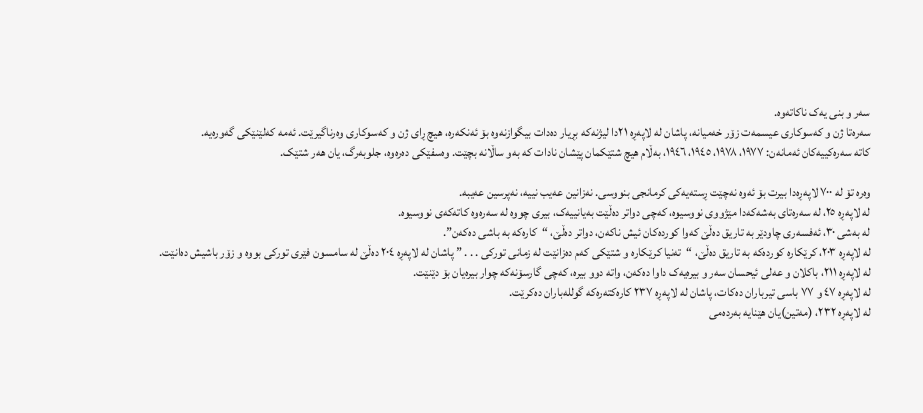سەر و بنی یەک ناکاتەوە.
سەرەتا ژن و کەسوکاری عیسمەت زۆر خەمیانە، پاشان لە لاپەڕە ٢١دا لیژنەکە بڕیار دەدات بیگوازنەوە بۆ ئەنکەرە، هیچ ڕای ژن و کەسوکاری وەرناگیرێت. ئەمە کەلێنێکی گەورەیە.
کاتە سەرەکییەکان ئەمانەن: ١٩٧٧، ١٩٧٨، ١٩٤٥، ١٩٤٦، بەڵام هیچ شتێکمان پێشان نادات کە بەو ساڵانە بچێت. وەسفێکی دەرەوە، جلوبەرگ، یان هەر شتێک.

وەرە تۆ لە ٧٠٠ لاپەڕەدا بیرت بۆ ئەوە نەچێت ڕستەیەکی کرمانجی بنووسی. نەزانین عەیب نییە، نەپرسین عەیبە.
لە لاپەڕە ٢٥، لە سەرەتای بەشەکەدا مێژووی نووسیوە، کەچی دواتر دەڵێت بەیانییەک، بیری چووە لە سەرەوە کاتەکەی نووسیوە.
لە بەشی ٣٠، ئەفسەری چاودێر بە تاریق دەڵێ کەوا کوردەکان ئیش ناکەن، دواتر دەڵێ، “کارەکە بە باشی دەکەن”.
لە لاپەڕە ٢٠٣، کرێکارە کوردەکە بە تاریق دەڵێ، “تەنیا کرێکارە و شتێکی کەم دەزانێت لە زمانی تورکی . . . ” پاشان لە لاپەڕە ٢٠٤ دەڵێ لە سامسون فێری تورکی بووە و زۆر باشیش دەانێت.
لە لاپەڕە ٢١١، باکلان و عەلی ئیحسان سەر و بیرەیەک داوا دەکەن، واتە دوو بیرە، کەچی گارسۆنەکە چوار بیرەیان بۆ دێنێت.
لە لاپەڕە ٤٧ و ٧٧ باسی تیرباران دەکات، پاشان لە لاپەڕە ٢٣٧ کارەکتەرەکە گوللەباران دەکرێت.
لە لاپەڕە ٢٣٢، (مەتین)یان هێنایە بەردەمی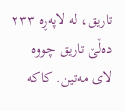تاریق، لە لاپەڕە ٢٣٣ دەڵێ تاریق چووە لای مەتین. کاکە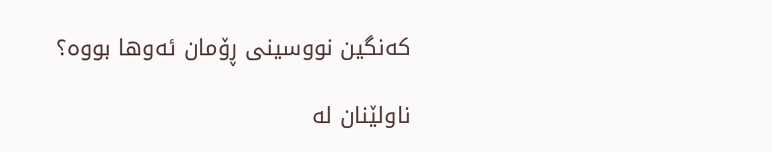کەنگین نووسینی ڕۆمان ئەوها بووە؟

ناولێنان لە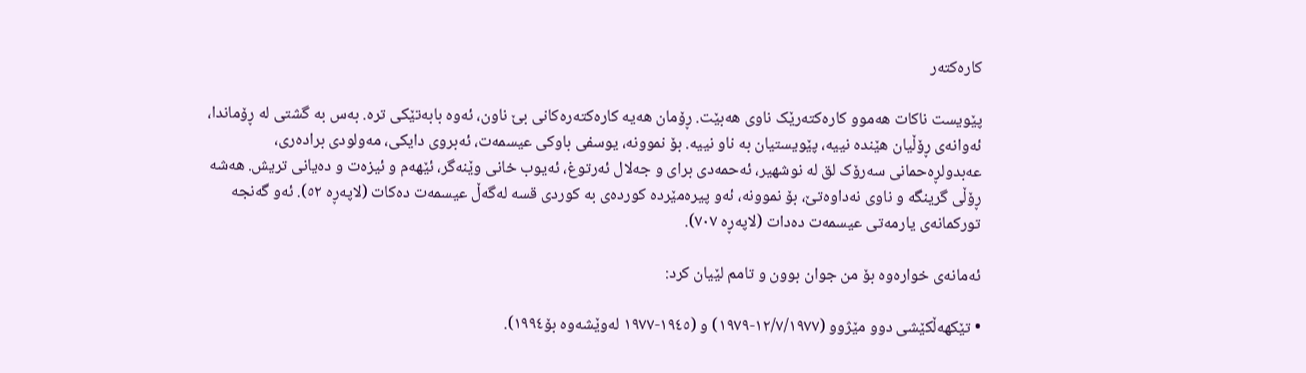کارەکتەر

پێویست ناکات هەموو کارەکتەرێک ناوی هەبێت. ڕۆمان هەیە کارەکتەرەکانی بێ ناون، ئەوە بابەتێکی ترە. بەس بە گشتی لە ڕۆماندا، ئەوانەی ڕۆڵیان هێندە نییە، پێویستیان بە ناو نییە. بۆ نموونە، یوسفی باوکی عیسمەت، ئەبروی دایکی، مەولودی برادەری، عەبدولڕەحمانی سەرۆک لق لە نوشهیر، ئەحمەدی برای و جەلال ئەرتوغ، ئەیوب خانی وێنەگر، ئێهەم و ئیزەت و دەیانی تریش. هەشە ڕۆڵی گرینگە و ناوی نەداوەتێ، بۆ نموونە، ئەو پیرەمێردە کوردەی بە کوردی قسە لەگەڵ عیسمەت دەکات (لاپەڕە ٥٢). ئەو گەنجە تورکمانەی یارمەتی عیسمەت دەدات (لاپەڕە ٧٠٧).

ئەمانەی خوارەوە بۆ من جوان بوون و تامم لێیان کرد:

• تێکهەڵکێشی دوو مێژوو (١٢/٧/١٩٧٧-١٩٧٩) و (١٩٤٥-١٩٧٧ لەوێشەوە بۆ١٩٩٤).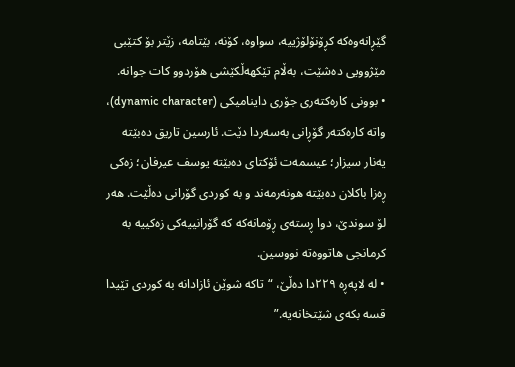گێڕانەوەکە کڕۆنۆلۆژییە، سواوە، کۆنە، بێتامە، زێتر بۆ کتێبی مێژوویی دەشێت، بەڵام تێکهەڵکێشی هۆردوو کات جوانە.
• بوونی کارەکتەری جۆری داینامیکی (dynamic character)، واتە کارەکتەر گۆڕانی بەسەردا دێت. ئارسین تاریق دەبێتە یەنار سیزار؛ عیسمەت ئۆکتای دەبێتە یوسف عیرفان؛ زەکی ڕەزا باکلان دەبێتە هونەرمەند و بە کوردی گۆرانی دەڵێت. هەر لۆ سوندێ، دوا ڕستەی ڕۆمانەکە کە گۆرانییەکی زەکییە بە کرمانجی هاتووەتە نووسین.
• لە لاپەڕە ٢٢٩دا دەڵێ، “تاکە شوێن ئازادانە بە کوردی تێیدا قسە بکەی شێتخانەیە.”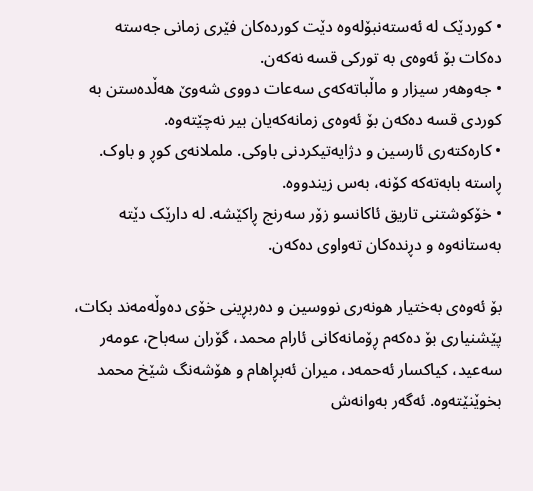• کوردێک لە ئەستەنبۆلەوە دێت کوردەکان فێری زمانی جەستە دەکات بۆ ئەوەی بە تورکی قسە نەکەن.
• جەوهەر سیزار و ماڵباتەکەی سەعات دووی شەوێ هەڵدەستن بە کوردی قسە دەکەن بۆ ئەوەی زمانەکەیان بیر نەچێتەوە.
• کارەکتەری ئارسین و دژایەتیکردنی باوکی. ململانەی کوڕ و باوک. ڕاستە بابەتەکە کۆنە، بەس زیندووە.
• خۆکوشتنی تاریق ئاکانسو زۆر سەرنج ڕاکێشە. لە دارێک دێتە بەستانەوە و دڕندەکان تەواوی دەکەن.

بۆ ئەوەی بەختیار هونەری نووسین و دەربڕینی خۆی دەوڵەمەند بکات، پێشنیاری بۆ دەکەم ڕۆمانەکانی ئارام محمد، گۆران سەباح، عومەر سەعید، کیاکسار ئەحمەد، میران ئەبڕاهام و هۆشەنگ شێخ محمد بخوێنێتەوە. ئەگەر بەوانەش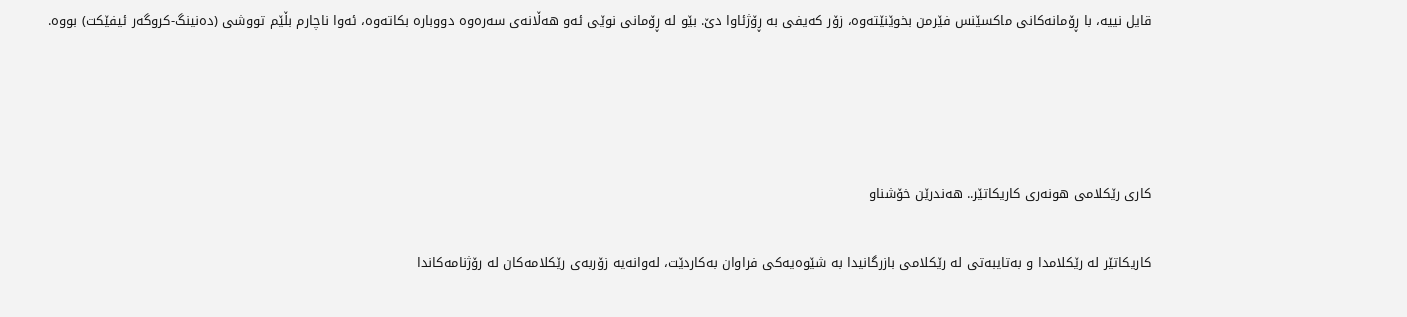قایل نییە، با ڕۆمانەکانی ماکسێنس فێرمن بخوێنێتەوە، زۆر کەیفی بە ڕۆژئاوا دێ. بێو لە ڕۆمانی نوێی ئەو هەڵانەی سەرەوە دووبارە بکاتەوە، ئەوا ناچارم بڵێم تووشی (دەنینگ-کروگەر ئیفێکت) بووە.




كاری رێكلامی هونه‌ری كاریكاتێر.. هه‌ندرێن خۆشناو

كاریكاتێر له‌ رێكلامدا و به‌تایبه‌تی له‌ رێكلامی بازرگانیدا به‌ شێوه‌یه‌كی فراوان به‌كاردێت، له‌وانه‌یه‌ زۆربه‌ی رێكلامه‌كان له‌ رۆژنامه‌كاندا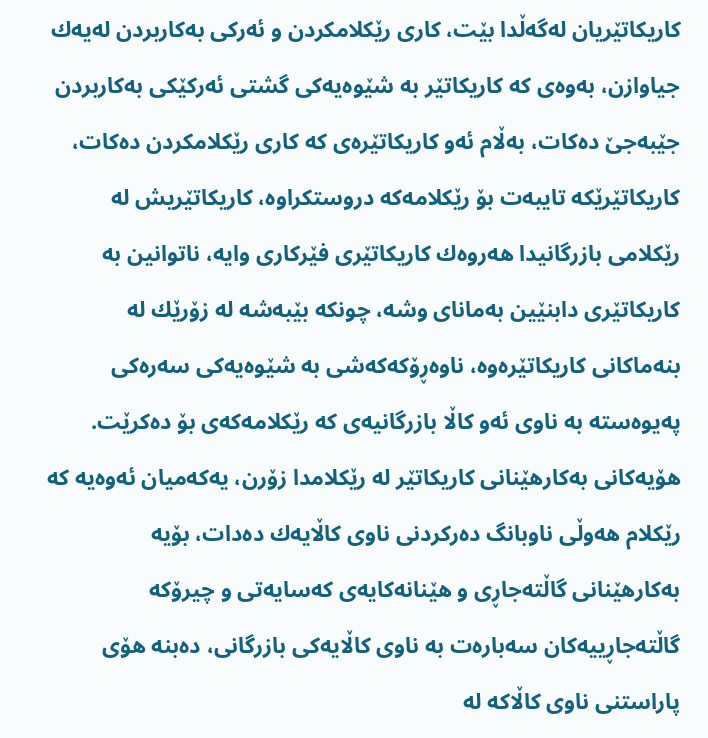كاریكاتێریان له‌گه‌ڵدا بێت، كاری رێكلامكردن و ئه‌ركی به‌كاربردن له‌یه‌ك جیاوازن، به‌وه‌ی كه‌ كاریكاتێر به‌ شێوه‌یه‌كی گشتی ئه‌ركێكی به‌كاربردن جێبه‌جێ ده‌كات، به‌ڵام ئه‌و كاریكاتێره‌ی كه‌ كاری رێكلامكردن ده‌كات، كاریكاتێرێكه‌ تایبه‌ت بۆ رێكلامه‌كه‌ دروستكراوه‌، كاریكاتێریش له‌ رێكلامی بازرگانیدا هه‌روه‌ك كاریكاتێری فێركاری وایه‌، ناتوانین به‌ كاریكاتێری دابنێین به‌مانای وشه‌، چونكه‌ بێبه‌شه‌ له‌ زۆرێك له‌ بنه‌ماكانی كاریكاتێره‌وه‌، ناوه‌ڕۆكه‌كه‌شی به‌ شێوه‌یه‌كی سه‌ره‌كی په‌یوه‌سته‌ به‌ ناوی ئه‌و كاڵا بازرگانیه‌ی كه‌ رێكلامه‌كه‌ی بۆ ده‌كرێت.
هۆیه‌كانی به‌كارهێنانی كاریكاتێر له‌ رێكلامدا زۆرن، یه‌كه‌میان ئه‌وه‌یه‌ كه‌ رێكلام هه‌وڵی ناوبانگ ده‌ركردنی ناوی كاڵایه‌ك ده‌دات، بۆیه‌ به‌كارهێنانی گاڵته‌جاڕی و هێنانه‌كایه‌ی كه‌سایه‌تی و چیرۆكه‌‌ گاڵته‌جاڕییه‌كان سه‌باره‌ت به‌ ناوی كاڵایه‌كی بازرگانی، ده‌بنه‌ هۆی پاراستنی ناوی كاڵاكه‌ له‌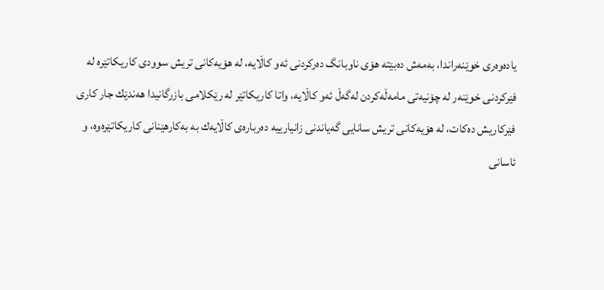یاده‌وه‌ری خوێنه‌راندا، به‌مه‌ش ده‌بێته‌ هۆی ناوبانگ ده‌ركردنی ئه‌و كاڵایه‌، له‌ هۆیه‌كانی تریش سوودی كاریكاتێره‌ له‌ فێركردنی خوێنه‌ر له‌ چۆنیه‌تی مامه‌ڵه‌كردن له‌گه‌ڵ ئه‌و كاڵایه‌، واتا كاریكاتێر له‌ رێكلامی بازرگانیدا هه‌ندێك جار كاری فێركاریش ده‌كات، له‌ هۆیه‌كانی تریش سانایی گه‌یاندنی زانیارییه‌ ده‌رباره‌ی كاڵایه‌ك به‌ به‌كارهێنانی كاریكاتێره‌وه‌، و ئاسانی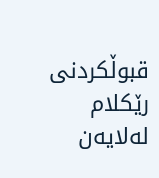قبوڵكردنی رێكلام له‌لایه‌ن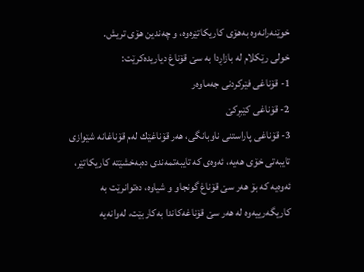خوێنه‌رانه‌وه‌ به‌هۆی كاریكاتێره‌وه‌، و چه‌ندین هۆی تریش.
خولی رێكلام له‌ بازاڕدا به‌ سێ قۆناغ دیاریده‌كرێت:
1- قۆناغی فێركردنی جه‌ماوه‌ر
2- قۆناغی كێبڕكێ
3- قۆناغی پاراستنی ناوبانگی، هه‌ر قۆناغێك له‌م قۆناغانه‌ شێوازی تایبه‌تی خۆی هه‌یه‌، ئه‌وه‌ی كه‌ تایبه‌تمه‌ندی ده‌به‌خشێته‌ كاریكاتێر، ئه‌وه‌یه‌ كه‌ بۆ هه‌ر سێ قۆناغ گونجاو و شیاوه‌، ده‌توانرێت به‌ كاریگه‌رییه‌وه‌ له‌ هه‌ر سێ قۆناغه‌كاندا به‌كاربێت، له‌وانه‌یه‌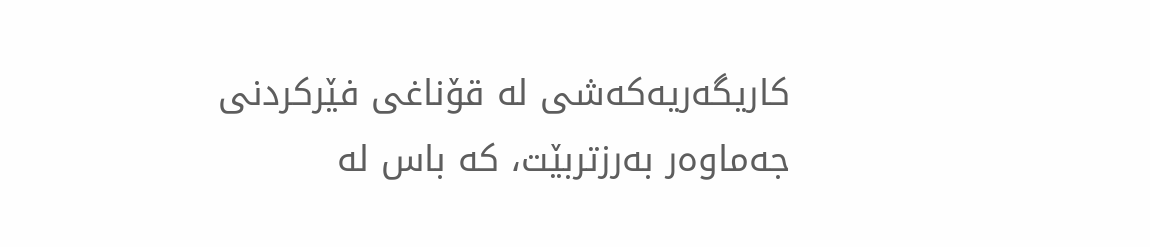كاریگه‌ریه‌كه‌شی له‌ قۆناغی فێركردنی جه‌ماوه‌ر به‌رزتربێت، كه‌ باس له‌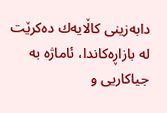دابه‌زینی كاڵایه‌ك ده‌كرێت له‌ بازاڕه‌كاندا، ئاماژه‌ به‌ جیاكاریی و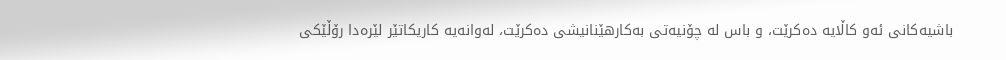باشیه‌كانی ئه‌و كاڵایه‌ ده‌كرێت، و باس له‌ چۆنیه‌تی به‌كارهێنانیشی ده‌كرێت، له‌وانه‌یه‌ كاریكاتێر لێره‌دا رۆڵێكی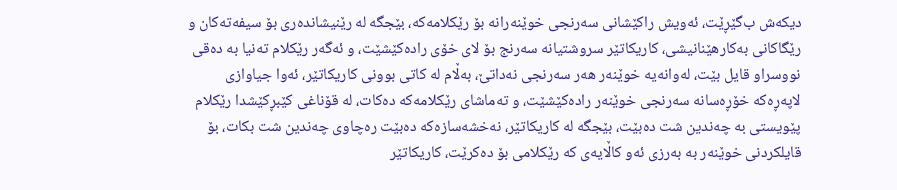دیكه‌ش ب‌گێڕێت، ئه‌ویش راكێشانی سه‌رنجی خوێنه‌رانه‌ بۆ رێكلامه‌كه‌، بێجگه‌ له‌ رێنیشانده‌ری بۆ سیفه‌ته‌كان و رێگاكانی به‌كارهێنانیشی، كاریكاتێر سروشتیانه‌ سه‌رنج بۆ لای خۆی راده‌كێشێت، و ئه‌گه‌ر رێكلام ته‌نیا به‌ ده‌قی نووسراو قایل بێت، له‌وانه‌یه‌ خوێنه‌ر هه‌ر سه‌رنجی نه‌داتێ، به‌ڵام له‌ كاتی بوونی كاریكاتێر، ئه‌وا جیاوازی لاپه‌ڕه‌كه‌ خۆڕه‌سانه‌ سه‌رنجی خوێنه‌ر راده‌كێشێت، و ته‌ماشای رێكلامه‌كه‌ ده‌كات، له‌ قۆناغی كێبڕكێشدا رێكلام پێویستی به‌ چه‌ندین شت ده‌بێت، بێجگه‌ له‌ كاریكاتێر، نه‌خشه‌سازه‌كه‌ ده‌بێت ره‌چاوی چه‌ندین شت بكات، بۆ قایلكردنی خوێنه‌ر به‌ به‌رزی ئه‌و كاڵایه‌ی كه‌ رێكلامی بۆ ده‌كرێت، كاریكاتێر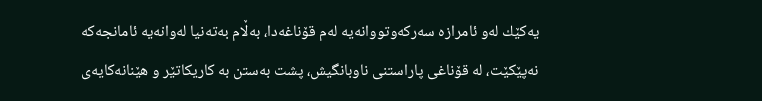یه‌كێك له‌و ئامرازه‌ سه‌ركه‌وتووانه‌یه‌ له‌م قۆناغه‌دا، به‌ڵام به‌ته‌نیا له‌وانه‌یه‌ ئامانجه‌كه‌ نه‌پێكێت، له‌ قۆناغی پاراستنی ناوبانگیش، پشت به‌ستن به‌ كاریكاتێر و هێنانه‌كایه‌ی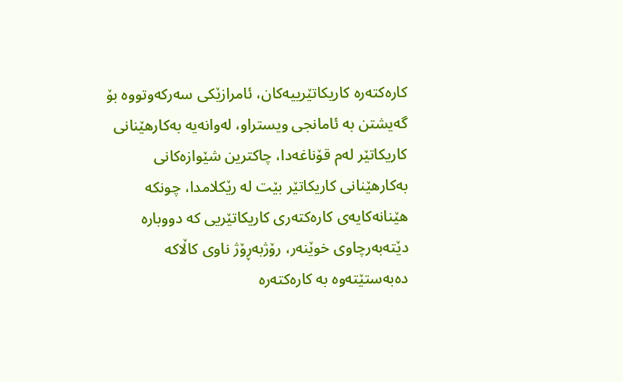كاره‌كته‌ره‌ كاریكاتێرییه‌كان، ئامرازێكی سه‌ركه‌وتووه‌ بۆ گه‌یشتن به‌ ئامانجی ویستراو، له‌وانه‌یه‌ به‌كارهێنانی كاریكاتێر له‌م قۆناغه‌دا، چاكترین شێوازه‌كانی به‌كارهێنانی كاریكاتێر بێت‌ له‌ رێكلامدا، چونكه‌ هێنانه‌كایه‌ی كاره‌كته‌ری كاریكاتێریی كه‌ دووباره‌ دێته‌به‌رچاوی خوێنه‌ر، رۆژبه‌ڕۆژ ناوی كاڵاكه‌ ده‌به‌ستێته‌وه‌ به‌ كاره‌كته‌ره‌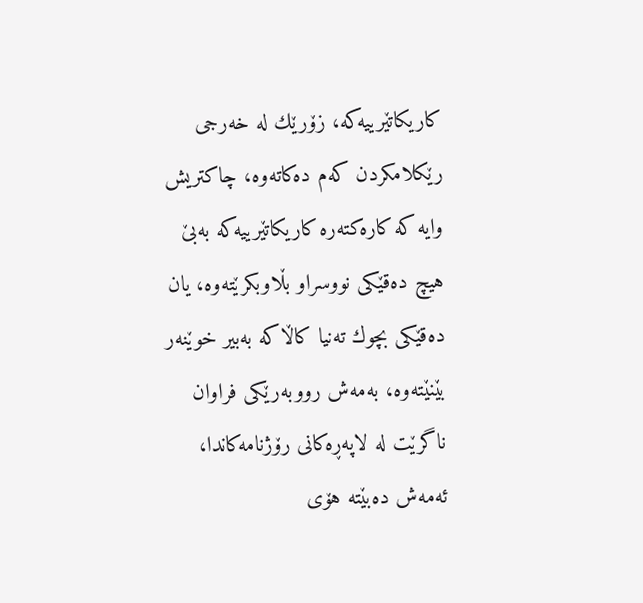كاریكاتێرییه‌كه‌، زۆرێك له‌ خه‌رجی رێكلامكردن كه‌م ده‌كاته‌وه‌، چاكتریش وایه‌ كه‌ كاره‌كته‌ره‌ كاریكاتێرییه‌كه‌ به‌بێ هیچ ده‌قێكی نووسراو بڵاوبكرێته‌وه‌، یان ده‌قێكی بچوك ته‌نیا كاڵاكه‌ به‌بیر خوێنه‌ر بێنێته‌وه‌، به‌مه‌ش رووبه‌رێكی فراوان ناگرێت له‌ لاپه‌ڕه‌كانی رۆژنامه‌كاندا، ئه‌مه‌ش ده‌بێته‌ هۆی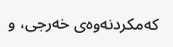كه‌مكردنه‌وه‌ی خه‌رجی، و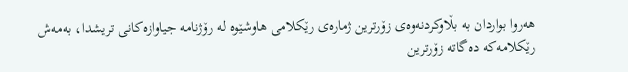هه‌روا بواردان به‌ بڵاوكردنه‌وه‌ی زۆرترین ژماره‌ی رێكلامی‌ هاوشێوه‌ له‌ رۆژنامه‌ جیاوازه‌كانی تریشدا، به‌مه‌ش رێكلامه‌كه‌ ده‌گاته‌ زۆرترین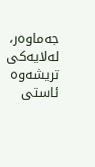جه‌ماوه‌ر، له‌لایه‌كی تریشه‌وه‌ ئاستی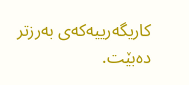كاریگه‌رییه‌كه‌ی به‌رزتر ده‌بێت.